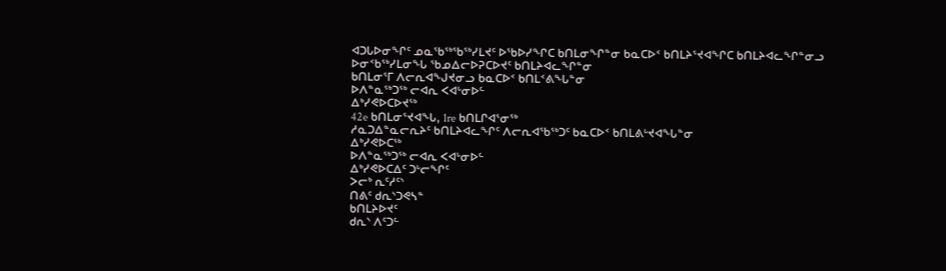ᐊᑐᒐᐅᓂᖏᑦ ᓄᓇᖃᖅᖃᖅᓯᒪᔪᑦ ᐅᖃᐅᓯᖏᑕ ᑲᑎᒪᓂᖏᓐᓂ ᑲᓇᑕᐅᑉ ᑲᑎᒪᔨᕐᔪᐊᖏᑕ ᑲᑎᒪᔨᐊᓚᖏᓐᓂᓗ
ᐅᓂᑉᑲᖅᓯᒪᓂᖓ ᖃᓄᐃᓕᐅᕈᑕᐅᔪᑦ ᑲᑎᒪᔨᐊᓚᖏᓐᓂ
ᑲᑎᒪᓂᕐᒥ ᐱᓕᕆᐊᖑᔪᓂᓗ ᑲᓇᑕᐅᑉ ᑲᑎᒪᑉᕕᖓᓐᓂ
ᐅᐱᓐᓇᖅᑐᖅ ᓕᐊᕆ ᐸᐊᒡᓂᐅᓪ
ᐃᒃᓯᕙᐅᑕᐅᔪᖅ
42e ᑲᑎᒪᓂᕐᔪᐊᖓ, 1re ᑲᑎᒪᒋᐊᕐᓂᖅ
ᓱᓇᑐᐃᓐᓇᓕᕆᔨᑦ ᑲᑎᒪᔨᐊᓚᖏᑦ ᐱᓕᕆᐊᖃᖅᑐᑦ ᑲᓇᑕᐅᑉ ᑲᑎᒪᕕᒡᔪᐊᖓᓐᓂ
ᐃᒃᓯᕙᐅᑕᖅ
ᐅᐱᓐᓇᖅᑐᖅ ᓕᐊᕆ ᐸᐊᒡᓂᐅᓪ
ᐃᒃᓯᕙᐅᑕᐃᑦ ᑐᒡᓕᖏᑦ
ᐳᓕᒃ ᕆᑦᓱᑦᔅ
ᑎᕕᑦ ᑯᕆᔅᑐᕙᓴᓐ
ᑲᑎᒪᔨᐅᔪᑦ
ᑯᕆᔅ ᐱᑦᑐᓪ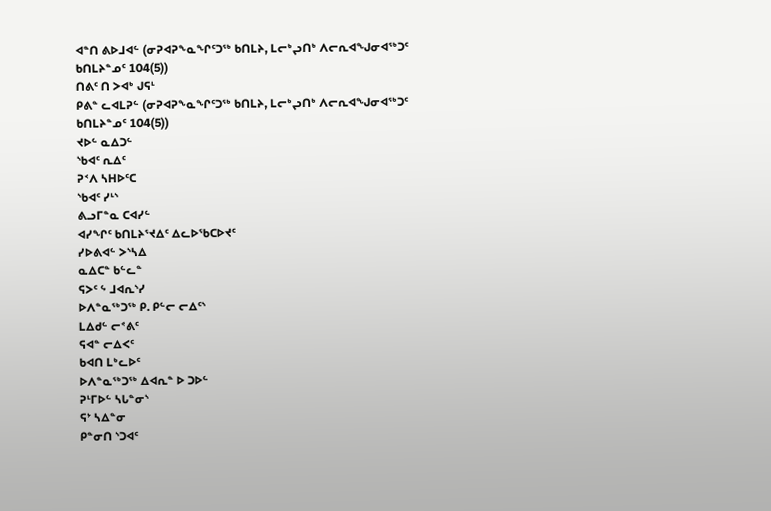ᐊᓐᑎ ᕕᐅᒧᐊᓪ (ᓂᕈᐊᕈᖕᓇᖏᑦᑐᖅ ᑲᑎᒪᔨ, ᒪᓕᒃᖢᑎᒃ ᐱᓕᕆᐊᖑᓂᐊᖅᑐᑦ ᑲᑎᒪᔨᓐᓄᑦ 104(5))
ᑎᕕᑦ ᑎ ᐳᐊᒃ ᒍᕋᒻ
ᑭᕕᓐ ᓚᐊᒪᕈᓪ (ᓂᕈᐊᕈᖕᓇᖏᑦᑐᖅ ᑲᑎᒪᔨ, ᒪᓕᒃᖢᑎᒃ ᐱᓕᕆᐊᖑᓂᐊᖅᑐᑦ ᑲᑎᒪᔨᓐᓄᑦ 104(5))
ᔪᐅᓪ ᓇᐃᑐᓪ
ᔅᑲᐊᑦ ᕆᐃᑦ
ᕈᑉᐱ ᓴᕼᐅᑦᑕ
ᔅᑲᐊᑦ ᓯᒻᔅ
ᕕᓗᒥᓐᓇ ᑕᐊᓯᓪ
ᐊᓯᖏᑦ ᑲᑎᒪᔨᕐᔪᐃᑦ ᐃᓚᐅᖃᑕᐅᔪᑦ
ᓯᐅᕕᐊᓪ ᐳᔅᓴᐃ
ᓇᐃᑕᓐ ᑲᓪᓚᓐ
ᕋᐳᑦ ᖦ ᒧᐊᕆᔅᓯ
ᐅᐱᓐᓇᖅᑐᖅ ᑭ. ᑭᓪᓕ ᓕᐃᑦᔅ
ᒪᐃᑯᓪ ᓕᕝᕕᑦ
ᕋᐊᓐ ᓕᐃᐸᑦ
ᑲᐊᑎ ᒪᒃᓚᐅᑦ
ᐅᐱᓐᓇᖅᑐᖅ ᐃᐊᕆᓐ ᐅ ᑐᐅᓪ
ᕈᒻᒥᐅᓪ ᓴᒐᓐᓂᔅ
ᕋᔾ ᓴᐃᓐᓂ
ᑭᓐᓂᑎ ᔅᑐᐊᑦ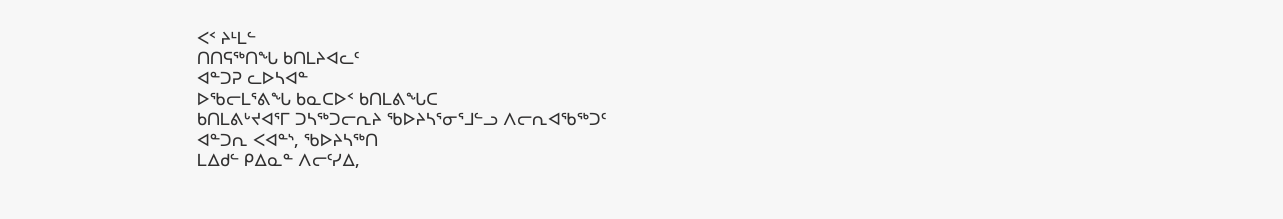ᐸᑉ ᔨᒻᒪᓪ
ᑎᑎᕋᖅᑎᖓ ᑲᑎᒪᔨᐊᓚᑦ
ᐊᓐᑐᕈ ᓚᐅᓴᐊᓐ
ᐅᖃᓕᒪᕐᕕᖓ ᑲᓇᑕᐅᑉ ᑲᑎᒪᕕᖓᑕ
ᑲᑎᒪᕕᒡᔪᐊᕐᒥ ᑐᓴᖅᑐᓕᕆᔨ ᖃᐅᔨᓴᕐᓂᕐᒧᓪᓗ ᐱᓕᕆᐊᖃᖅᑐᑦ
ᐊᓐᑐᕆ ᐸᐊᓐᔅ, ᖃᐅᔨᓴᖅᑎ
ᒪᐃᑯᓪ ᑭᐃᓇᓐ ᐱᓕᑦᓯᐃ,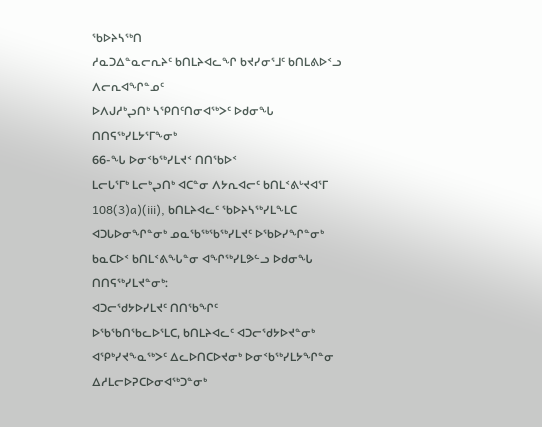ᖃᐅᔨᓴᖅᑎ
ᓱᓇᑐᐃᓐᓇᓕᕆᔨᑦ ᑲᑎᒪᔨᐊᓚᖏ ᑲᔪᓯᓂᕐᒧᑦ ᑲᑎᒪᕕᐅᑉᓗ ᐱᓕᕆᐊᖏᓐᓄᑦ
ᐅᐱᒍᓱᒃᖢᑎᒃ ᓴᕿᑎᑦᑎᓂᐊᖅᐳᑦ ᐅᑯᓂᖓ  ᑎᑎᕋᖅᓯᒪᔭᕐᒥᖕᓂᒃ
66-ᖓ ᐅᓂᑉᑲᖅᓯᒪᔪᑉ ᑎᑎᖃᐅᑉ
ᒪᓕᒐᕐᒥᒃ ᒪᓕᒃᖢᑎᒃ ᐊᑕᓐᓂ ᐱᔭᕆᐊᓕᑦ ᑲᑎᒪᑉᕕᒡᔪᐊᕐᒥ 108(3)a)(iii), ᑲᑎᒪᔨᐊᓚᑦ ᖃᐅᔨᓴᖅᓯᒪᖕᒪᑕ ᐊᑐᒐᐅᓂᖏᓐᓂᒃ ᓄᓇᖃᖅᖃᖅᓯᒪᔪᑦ ᐅᖃᐅᓯᖏᓐᓂᒃ ᑲᓇᑕᐅᑉ ᑲᑎᒪᑉᕕᖓᓐᓂ ᐊᖏᖅᓯᒪᕗᓪᓗ ᐅᑯᓂᖓ ᑎᑎᕋᖅᓯᒪᔪᓐᓂᒃ:
ᐊᑐᓕᖁᔭᐅᓯᒪᔪᑦ ᑎᑎᖃᖏᑦ
ᐅᖃᖃᑎᖃᓚᐅᕐᒪᑕ, ᑲᑎᒪᔨᐊᓚᑦ ᐊᑐᓕᖁᔭᐅᔪᓐᓂᒃ ᐊᕿᒃᓯᔪᖕᓇᖅᐳᑦ ᐃᓚᐅᑎᑕᐅᔪᓂᒃ ᐅᓂᑉᑲᖅᓯᒪᔭᖏᓐᓂ ᐃᓱᒪᓕᐅᕈᑕᐅᓂᐊᖅᑐᓐᓂᒃ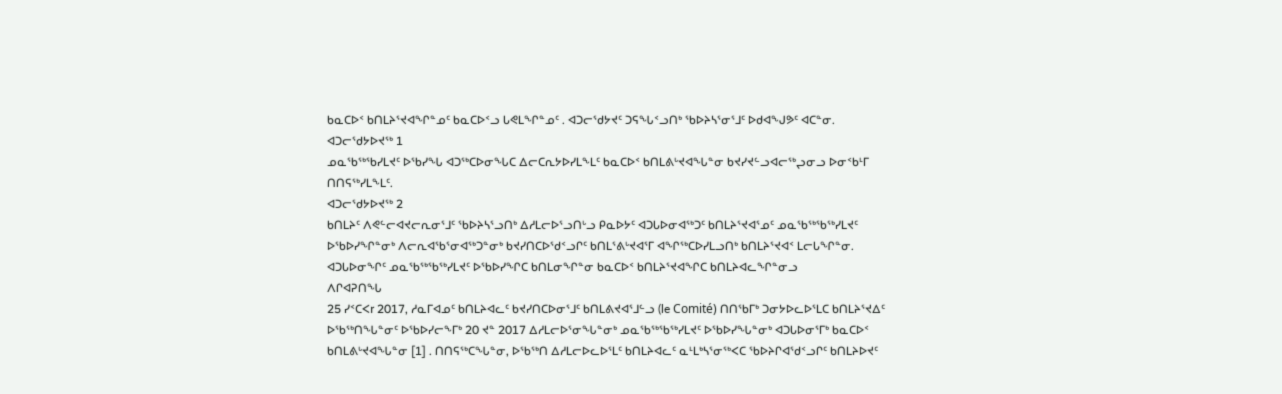ᑲᓇᑕᐅᑉ ᑲᑎᒪᔨᕐᔪᐊᖏᓐᓄᑦ ᑲᓇᑕᐅᑉᓗ ᒐᕙᒪᖏᓐᓄᑦ . ᐊᑐᓕᖁᔭᔪᑦ ᑐᕋᖓᑉᓗᑎᒃ ᖃᐅᔨᓴᕐᓂᕐᒧᑦ ᐅᑯᐊᖑᕗᑦ ᐊᑕᓐᓂ.
ᐊᑐᓕᖁᔭᐅᔪᖅ 1
ᓄᓇᖃᖅᖃᓯᒪᔪᑦ ᐅᖃᓯᖓ ᐊᑐᖅᑕᐅᓂᖓᑕ ᐃᓕᑕᕆᔭᐅᓯᒪᖕᒪᑦ ᑲᓇᑕᐅᑉ ᑲᑎᒪᕕᒡᔪᐊᖓᓐᓂ ᑲᔪᓯᔪᓪᓗᐊᓕᖅᖢᓂᓗ ᐅᓂᑉᑲᒻᒥ ᑎᑎᕋᖅᓯᒪᖕᒪᑦ.
ᐊᑐᓕᖁᔭᐅᔪᖅ 2
ᑲᑎᒪᔨᑦ ᐱᕙᓪᓕᐊᔪᓕᕆᓂᕐᒧᑦ ᖃᐅᔨᓴᕐᓗᑎᒃ ᐃᓱᒪᓕᐅᕐᓗᑎᒡᓗ ᑭᓇᐅᔭᑦ ᐊᑐᒐᐅᓂᐊᖅᑐᑦ ᑲᑎᒪᔨᕐᔪᐊᕐᓄᑦ ᓄᓇᖃᖅᖃᖅᓯᒪᔪᑦ ᐅᖃᐅᓯᖏᓐᓂᒃ ᐱᓕᕆᐊᖃᕐᓂᐊᖅᑐᓐᓂᒃ ᑲᔪᓯᑎᑕᐅᖁᑉᓗᒋᑦ ᑲᑎᒪᕐᕕᒡᔪᐊᕐᒥ ᐊᖏᖅᑕᐅᓯᒪᓗᑎᒃ ᑲᑎᒪᔨᕐᔪᐊᑉ ᒪᓕᒐᖏᓐᓂ.
ᐊᑐᒐᐅᓂᖏᑦ ᓄᓇᖃᖅᖃᖅᓯᒪᔪᑦ ᐅᖃᐅᓯᖏᑕ ᑲᑎᒪᓂᖏᓐᓂ ᑲᓇᑕᐅᑉ ᑲᑎᒪᔨᕐᔪᐊᖏᑕ ᑲᑎᒪᔨᐊᓚᖏᓐᓂᓗ
ᐱᒋᐊᕈᑎᖓ
25 ᓯᑉᑕᐸr 2017, ᓱᓇᒥᐊᓄᑦ ᑲᑎᒪᔨᐊᓚᑦ ᑲᔪᓯᑎᑕᐅᓂᕐᒧᑦ ᑲᑎᒪᕕᔪᐊᕐᒧᓪᓗ (le Comité) ᑎᑎᖃᒥᒃ ᑐᓂᔭᐅᓚᐅᕐᒪᑕ ᑲᑎᒪᔨᕐᔪᐃᑦ ᐅᖃᖅᑎᖓᓐᓂᑦ ᐅᖃᐅᓯᓕᖕᒥᒃ 20 ᔪᓐ 2017 ᐃᓱᒪᓕᐅᕐᓂᖓᓐᓂᒃ ᓄᓇᖃᖅᖃᖅᓯᒪᔪᑦ ᐅᖃᐅᓯᖓᓐᓂᒃ ᐊᑐᒐᐅᓂᕐᒥᒃ ᑲᓇᑕᐅᑉ ᑲᑎᒪᕕᒡᔪᐊᖓᓐᓂ [1] . ᑎᑎᕋᖅᑕᖓᓐᓂ, ᐅᖃᖅᑎ ᐃᓱᒪᓕᐅᓚᐅᕐᒪᑦ ᑲᑎᒪᔨᐊᓚᑦ ᓇᒻᒪᒃᓴᕐᓂᖅᐸᑕ ᖃᐅᔨᒋᐊᖁᑉᓗᒋᑦ ᑲᑎᒪᔨᐅᔪᑦ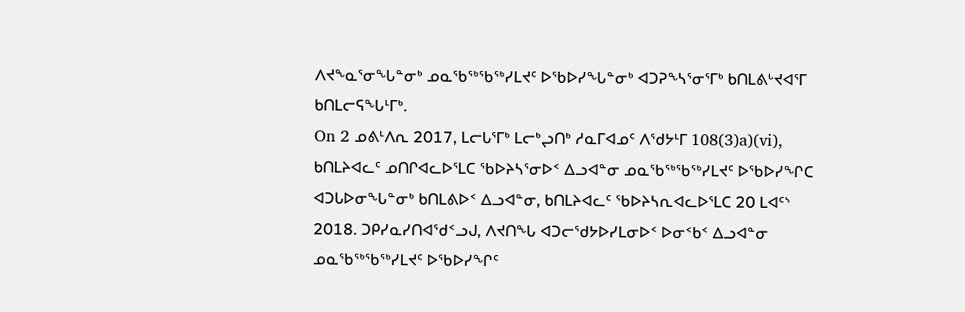ᐱᔪᖕᓇᕐᓂᖓᓐᓂᒃ ᓄᓇᖃᖅᖃᖅᓯᒪᔪᑦ ᐅᖃᐅᓯᖓᓐᓂᒃ ᐊᑐᕈᖕᓴᕐᓂᕐᒥᒃ ᑲᑎᒪᕕᒡᔪᐊᕐᒥ ᑲᑎᒪᓕᕋᖓᒻᒥᒃ.
On 2 ᓄᕕᒻᐱᕆ 2017, ᒪᓕᒐᕐᒥᒃ ᒪᓕᒃᖢᑎᒃ ᓱᓇᒥᐊᓄᑦ ᐱᖁᔭᒻᒥ 108(3)a)(vi), ᑲᑎᒪᔨᐊᓚᑦ ᓄᑎᒋᐊᓚᐅᕐᒪᑕ ᖃᐅᔨᓴᕐᓂᐅᑉ ᐃᓗᐊᓐᓂ ᓄᓇᖃᖅᖃᖅᓯᒪᔪᑦ ᐅᖃᐅᓯᖏᑕ ᐊᑐᒐᐅᓂᖓᓐᓂᒃ ᑲᑎᒪᕕᐅᑉ ᐃᓗᐊᓐᓂ, ᑲᑎᒪᔨᐊᓚᑦ ᖃᐅᔨᓴᕆᐊᓚᐅᕐᒪᑕ 20 ᒪᐊᑦᔅ 2018. ᑐᑭᓯᓇᓯᑎᐊᖁᑉᓗᒍ, ᐱᔪᑎᖓ ᐊᑐᓕᖁᔭᐅᓯᒪᓂᐅᑉ ᐅᓂᑉᑲᑉ ᐃᓗᐊᓐᓂ ᓄᓇᖃᖅᖃᖅᓯᒪᔪᑦ ᐅᖃᐅᓯᖏᑦ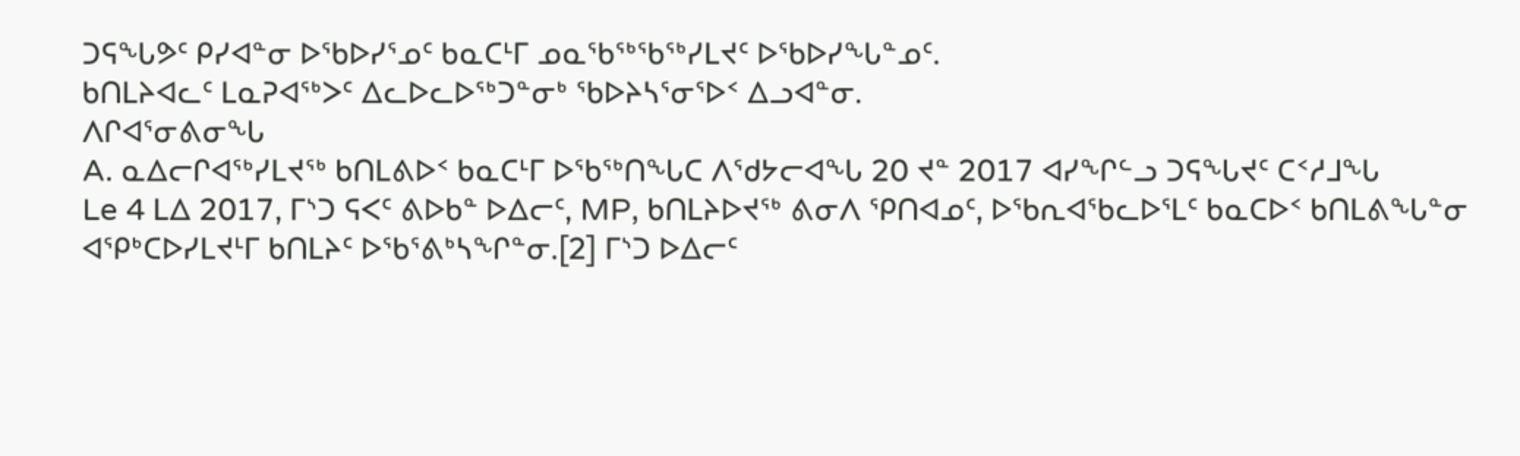ᑐᕋᖓᕗᑦ ᑭᓯᐊᓐᓂ ᐅᖃᐅᓯᕐᓄᑦ ᑲᓇᑕᒻᒥ ᓄᓇᖃᖅᖃᖅᓯᒪᔪᑦ ᐅᖃᐅᓯᖓᓐᓄᑦ.
ᑲᑎᒪᔨᐊᓚᑦ ᒪᓇᕈᐊᖅᐳᑦ ᐃᓚᐅᓚᐅᖅᑐᓐᓂᒃ ᖃᐅᔨᓴᕐᓂᕐᐅᑉ ᐃᓗᐊᓐᓂ.
ᐱᒋᐊᕐᓂᕕᓂᖓ
A. ᓇᐃᓕᒋᐊᖅᓯᒪᔪᖅ ᑲᑎᒪᕕᐅᑉ ᑲᓇᑕᒻᒥ ᐅᖃᖅᑎᖓᑕ ᐱᖁᔭᓕᐊᖓ 20 ᔪᓐ 2017 ᐊᓯᖏᓪᓗ ᑐᕋᖓᔪᑦ ᑕᑉᓱᒧᖓ
Le 4 ᒪᐃ 2017, ᒥᔅᑐ ᕋᐸᑦ ᕕᐅᑲᓐ ᐅᐃᓕᑦ, MP, ᑲᑎᒪᔨᐅᔪᖅ ᕕᓂᐱ ᕿᑎᐊᓄᑦ, ᐅᖃᕆᐊᖃᓚᐅᕐᒪᑦ ᑲᓇᑕᐅᑉ ᑲᑎᒪᕕᖓᓐᓂ ᐊᕿᒃᑕᐅᓯᒪᔪᒻᒥ ᑲᑎᒪᔨᑦ ᐅᖃᕐᕕᒃᓴᖏᓐᓂ.[2] ᒥᔅᑐ ᐅᐃᓕᑦ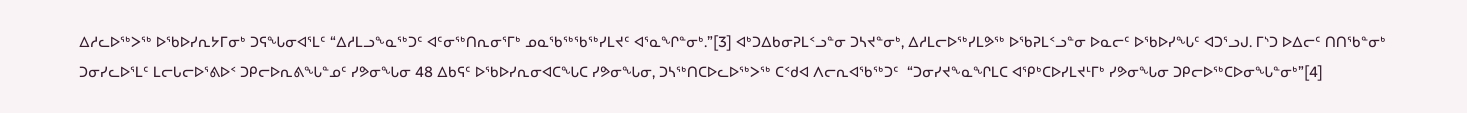ᐃᓱᓚᐅᖅᐳᖅ ᐅᖃᐅᓯᕆᔭᒥᓂᒃ ᑐᕋᖓᓂᐊᕐᒪᑦ “ᐃᓱᒪᓗᖕᓇᖅᑐᑦ ᐊᑦᓂᖅᑎᕆᓂᕐᒥᒃ ᓄᓇᖃᖅᖃᖅᓯᒪᔪᑦ ᐊᕐᓇᖏᓐᓂᒃ.”[3] ᐊᒃᑐᐃᑲᓂᕈᒪᑉᓗᓐᓂ ᑐᓴᔪᓐᓂᒃ, ᐃᓱᒪᓕᐅᖅᓯᒪᕗᖅ ᐅᖃᕈᒪᑉᓗᓐᓂ ᐅᓇᓕᑦ ᐅᖃᐅᓯᖓᑦ ᐊᑐᕐᓗᒍ. ᒥᔅᑐ ᐅᐃᓕᑦ ᑎᑎᖃᓐᓂᒃ ᑐᓂᓯᓚᐅᕐᒪᑦ ᒪᓕᒐᓕᐅᕐᕕᐅᑉ ᑐᑭᓕᐅᕆᕕᖓᓐᓄᑦ ᓯᕗᓂᖓᓂ 48 ᐃᑲᕋᑦ ᐅᖃᐅᓯᕆᓂᐊᑕᖓᑕ ᓯᕗᓂᖓᓂ, ᑐᓴᖅᑎᑕᐅᓚᐅᖅᐳᖅ ᑕᑉᑯᐊ ᐱᓕᕆᐊᖃᖅᑐᑦ  “ᑐᓂᓯᔪᖕᓇᖏᒪᑕ ᐊᕿᒃᑕᐅᓯᒪᔪᒻᒥᒃ ᓯᕗᓂᖓᓂ ᑐᑭᓕᐅᖅᑕᐅᓂᖓᓐᓂᒃ”[4]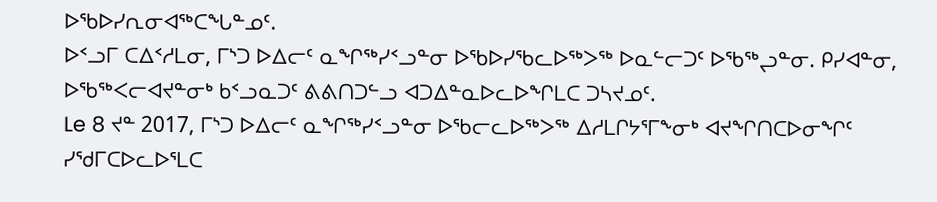ᐅᖃᐅᓯᕆᓂᐊᖅᑕᖓᓐᓄᑦ.
ᐅᑉᓗᒥ ᑕᐃᑉᓱᒪᓂ, ᒥᔅᑐ ᐅᐃᓕᑦ ᓇᖏᖅᓯᑉᓗᓐᓂ ᐅᖃᐅᓯᖃᓚᐅᖅᐳᖅ ᐅᓇᓪᓕᑐᑦ ᐅᖃᖅᖢᓐᓂ. ᑭᓯᐊᓐᓂ, ᐅᖃᖅᐸᓕᐊᔪᓐᓂᒃ ᑲᑉᓗᓇᑐᑦ ᕕᕕᑎᑐᓪᓗ ᐊᑐᐃᓐᓇᐅᓚᐅᖏᒪᑕ ᑐᓴᔪᓄᑦ.
Le 8 ᔪᓐ 2017, ᒥᔅᑐ ᐅᐃᓕᑦ ᓇᖏᖅᓯᑉᓗᓐᓂ ᐅᖃᓕᓚᐅᖅᐳᖅ ᐃᓱᒪᒋᔭᕐᒥᖕᓂᒃ ᐊᔪᖏᑎᑕᐅᓂᖏᑦ ᓯᖁᒥᑕᐅᓚᐅᕐᒪᑕ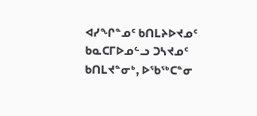ᐊᓯᖏᓐᓄᑦ ᑲᑎᒪᔨᐅᔪᓄᑦ ᑲᓇᑕᒥᐅᓄᓪᓗ ᑐᓴᔪᓄᑦ ᑲᑎᒪᔪᓐᓂᒃ, ᐅᖃᖅᑕᓐᓂ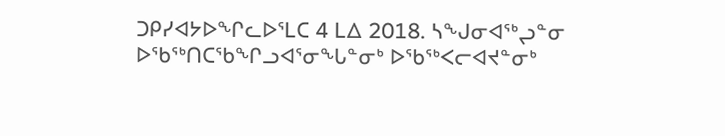ᑐᑭᓯᐊᔭᐅᖏᓚᐅᕐᒪᑕ 4 ᒪᐃ 2018. ᓴᖑᓂᐊᖅᖢᓐᓂ ᐅᖃᖅᑎᑕᖃᖏᓗᐊᕐᓂᖓᓐᓂᒃ ᐅᖃᖅᐸᓕᐊᔪᓐᓂᒃ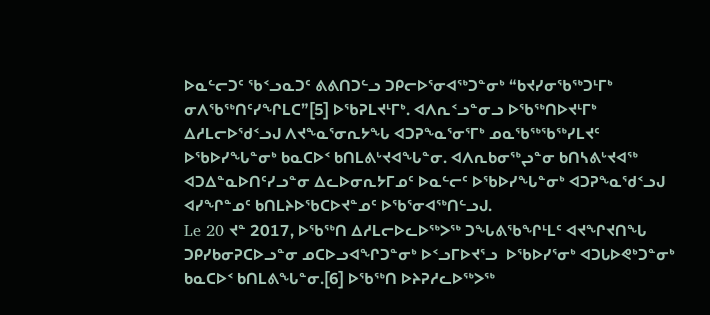ᐅᓇᓪᓕᑐᑦ ᖃᑉᓗᓇᑐᑦ ᕕᕕᑎᑐᓪᓗ ᑐᑭᓕᐅᕐᓂᐊᖅᑐᓐᓂᒃ “ᑲᔪᓯᓂᖃᖅᑐᒻᒥᒃ ᓂᐱᖃᖅᑎᑦᓯᖏᒪᑕ”[5] ᐅᖃᕈᒪᔪᒻᒥᒃ. ᐊᐱᕆᑉᓗᓐᓂᓗ ᐅᖃᖅᑎᐅᔪᒻᒥᒃ ᐃᓱᒪᓕᐅᖁᑉᓗᒍ ᐱᔪᖕᓇᕐᓂᕆᔭᖓ ᐊᑐᕈᖕᓇᕐᓂᕐᒥᒃ ᓄᓇᖃᖅᖃᖅᓯᒪᔪᑦ ᐅᖃᐅᓯᖓᓐᓂᒃ ᑲᓇᑕᐅᑉ ᑲᑎᒪᕕᒡᔪᐊᖓᓐᓂ. ᐊᐱᕆᑲᓂᖅᖢᓐᓂ ᑲᑎᓴᕕᒡᔪᐊᖅ ᐊᑐᐃᓐᓇᐅᑎᑦᓯᓗᓐᓂ ᐃᓚᐅᓂᕆᔭᒥᓄᑦ ᐅᓇᓪᓕᑦ ᐅᖃᐅᓯᖓᓐᓂᒃ ᐊᑐᕈᖕᓇᖁᑉᓗᒍ ᐊᓯᖏᓐᓄᑦ ᑲᑎᒪᔨᐅᖃᑕᐅᔪᓐᓄᑦ ᐅᖃᕐᓂᐊᖅᑎᓪᓗᒍ.
Le 20 ᔪᓐ 2017, ᐅᖃᖅᑎ ᐃᓱᒪᓕᐅᓚᐅᖅᐳᖅ ᑐᖓᕕᖃᖏᒻᒪᑦ ᐊᔪᖏᔪᑎᖓ ᑐᑭᓯᑲᓂᕈᑕᐅᓗᓐᓂ ᓄᑕᐅᓗᐊᖏᑐᓐᓂᒃ ᐅᑉᓗᒥᐅᔪᕐᓗ  ᐅᖃᐅᓯᕐᓂᒃ ᐊᑐᒐᐅᕙᒃᑐᓐᓂᒃ ᑲᓇᑕᐅᑉ ᑲᑎᒪᕕᖓᓐᓂ.[6] ᐅᖃᖅᑎ ᐅᔨᕈᓱᓚᐅᖅᐳᖅ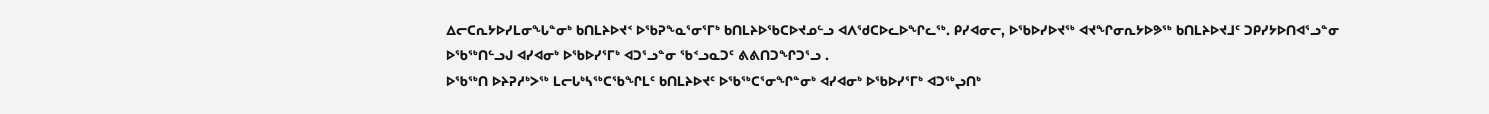ᐃᓕᑕᕆᔭᐅᓯᒪᓂᖓᓐᓂᒃ ᑲᑎᒪᔨᐅᔪᑉ ᐅᖃᕈᖕᓇᕐᓂᕐᒥᒃ ᑲᑎᒪᔨᐅᖃᑕᐅᔪᓄᓪᓗ ᐊᐱᖁᑕᐅᓚᐅᖏᓚᖅ. ᑭᓯᐊᓂᓕ, ᐅᖃᐅᓯᐅᔪᖅ ᐊᔪᖏᓂᕆᔭᐅᕗᖅ ᑲᑎᒪᔨᐅᔪᒧᑦ ᑐᑭᓯᔭᐅᑎᐊᕐᓗᓐᓂ ᐅᖃᖅᑎᓪᓗᒍ ᐊᓯᐊᓂᒃ ᐅᖃᐅᓯᕐᒥᒃ ᐊᑐᕐᓗᓐᓂ ᖃᑉᓗᓇᑐᑦ ᕕᕕᑎᑐᖏᑐᕐᓗ .
ᐅᖃᖅᑎ ᐅᔨᕈᓱᒃᐳᖅ ᒪᓕᒐᒃᓴᖅᑕᖃᖏᒪᑦ ᑲᑎᒪᔨᐅᔪᑦ ᐅᖃᖅᑕᕐᓂᖏᓐᓂᒃ ᐊᓯᐊᓂᒃ ᐅᖃᐅᓯᕐᒥᒃ ᐊᑐᖅᖢᑎᒃ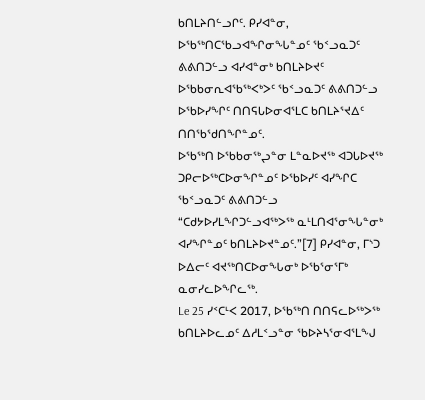ᑲᑎᒪᔨᑎᓪᓗᒋᑦ. ᑭᓯᐊᓐᓂ, ᐅᖃᖅᑎᑕᖃᓗᐊᖏᓂᖓᓐᓄᑦ ᖃᑉᓗᓇᑐᑦ ᕕᕕᑎᑐᓪᓗ ᐊᓯᐊᓐᓂᒃ ᑲᑎᒪᔨᐅᔪᑦ ᐅᖃᑲᓂᕆᐊᖃᖅᐸᒃᐳᑦ ᖃᑉᓗᓇᑐᑦ ᕕᕕᑎᑐᓪᓗ ᐅᖃᐅᓯᖏᑦ ᑎᑎᕋᒐᐅᓂᐊᕐᒪᑕ ᑲᑎᒪᔨᕐᔪᐃᑦ ᑎᑎᖃᖁᑎᖏᓐᓄᑦ.
ᐅᖃᖅᑎ ᐅᖃᑲᓂᖅᖢᓐᓂ ᒪᓐᓇᐅᔪᖅ ᐊᑐᒐᐅᔪᖅ ᑐᑭᓕᐅᖅᑕᐅᓂᖏᓐᓄᑦ ᐅᖃᐅᓯᑦ ᐊᓯᖏᑕ ᖃᑉᓗᓇᑐᑦ ᕕᕕᑎᑐᓪᓗ  “ᑕᑯᔭᐅᓯᒪᖏᑐᓪᓗᐊᖅᐳᖅ ᓇᒻᒪᑎᐊᕐᓂᖓᓐᓂᒃ ᐊᓯᖏᓐᓄᑦ ᑲᑎᒪᔨᐅᔪᓐᓄᑦ.”[7] ᑭᓯᐊᓐᓂ, ᒥᔅᑐ ᐅᐃᓕᑦ ᐊᔪᖅᑎᑕᐅᓂᖓᓂᒃ ᐅᖃᕐᓂᕐᒥᒃ ᓇᓂᓯᓚᐅᖏᓚᖅ.
Le 25 ᓯᑉᑕᒻᐸ 2017, ᐅᖃᖅᑎ ᑎᑎᕋᓚᐅᖅᐳᖅ ᑲᑎᒪᔨᐅᓚᓄᑦ ᐃᓱᒪᑉᓗᓐᓂ ᖃᐅᔨᓴᕐᓂᐊᕐᒪᖑ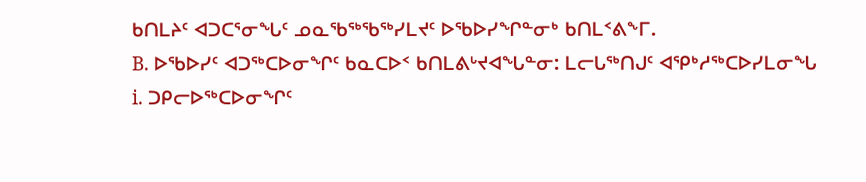ᑲᑎᒪᔨᑦ ᐊᑐᑕᕐᓂᖓᑦ ᓄᓇᖃᖅᖃᖅᓯᒪᔪᑦ ᐅᖃᐅᓯᖏᓐᓂᒃ ᑲᑎᒪᑉᕕᖕᒥ.
B. ᐅᖃᐅᓯᑦ ᐊᑐᖅᑕᐅᓂᖏᑦ ᑲᓇᑕᐅᑉ ᑲᑎᒪᕕᒡᔪᐊᖓᓐᓂ: ᒪᓕᒐᖅᑎᒍᑦ ᐊᕿᒃᓱᖅᑕᐅᓯᒪᓂᖓ
i. ᑐᑭᓕᐅᖅᑕᐅᓂᖏᑦ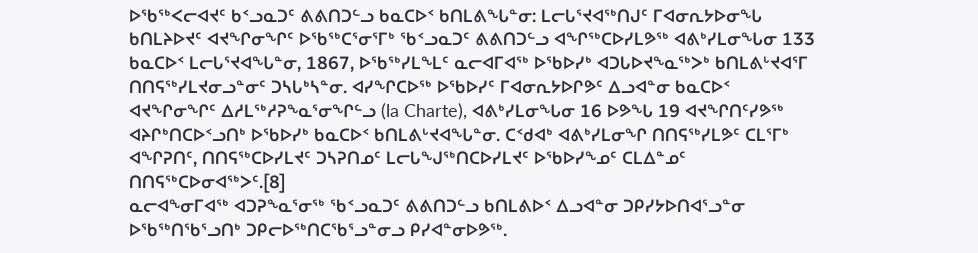ᐅᖃᖅᐸᓕᐊᔪᑦ ᑲᑉᓗᓇᑐᑦ ᕕᕕᑎᑐᓪᓗ ᑲᓇᑕᐅᑉ ᑲᑎᒪᕕᖓᓐᓂ: ᒪᓕᒐᕐᔪᐊᖅᑎᒍᑦ ᒥᐊᓂᕆᔭᐅᓂᖓ
ᑲᑎᒪᔨᐅᔪᑦ ᐊᔪᖏᓂᖏᑦ ᐅᖃᖅᑕᕐᓂᕐᒥᒃ ᖃᑉᓗᓇᑐᑦ ᕕᕕᑎᑐᓪᓗ ᐊᖏᖅᑕᐅᓯᒪᕗᖅ ᐊᕕᒃᓯᒪᓂᖓᓂ 133 ᑲᓇᑕᐅᑉ ᒪᓕᒐᕐᔪᐊᖓᓐᓂ, 1867, ᐅᖃᖅᓯᒪᖕᒪᑦ ᓇᓕᐊᒥᐊᖅ ᐅᖃᐅᓯᒃ ᐊᑐᒐᐅᔪᖕᓇᖅᐳᒃ ᑲᑎᒪᕕᒡᔪᐊᕐᒥ ᑎᑎᕋᖅᓯᒪᔪᓂᓗᓐᓂᑦ ᑐᓴᒐᒃᓴᓐᓂ. ᐊᓯᖏᑕᐅᖅ ᐅᖃᐅᓯᑦ ᒥᐊᓂᕆᔭᐅᒋᕗᑦ ᐃᓗᐊᓐᓂ ᑲᓇᑕᐅᑉ ᐊᔪᖏᓂᖏᑦ ᐃᓱᒪᖅᓱᕈᖕᓇᕐᓂᖏᓪᓗ (la Charte), ᐊᕕᒃᓯᒪᓂᖓᓂ 16 ᐅᕗᖓ 19 ᐊᔪᖏᑎᑦᓯᕗᖅ ᐊᔨᒋᒃᑎᑕᐅᑉᓗᑎᒃ ᐅᖃᐅᓯᒃ ᑲᓇᑕᐅᑉ ᑲᑎᒪᕕᒡᔪᐊᖓᓐᓂ. ᑕᑉᑯᐊᒃ ᐊᕕᒃᓯᒪᓂᖏ ᑎᑎᕋᖅᓯᒪᕗᑦ ᑕᒪᕐᒥᒃ ᐊᖏᕈᑎᑦ, ᑎᑎᕋᖅᑕᐅᓯᒪᔪᑦ ᑐᓴᕈᑎᓄᑦ ᒪᓕᒐᖑᖅᑎᑕᐅᓯᒪᔪᑦ ᐅᖃᐅᓯᖕᓄᑦ ᑕᒪᐃᓐᓄᑦ ᑎᑎᕋᖅᑕᐅᓂᐊᖅᐳᑦ.[8]
ᓇᓕᐊᖕᓂᒥᐊᖅ ᐊᑐᕈᖕᓇᕐᓂᖅ ᖃᑉᓗᓇᑐᑦ ᕕᕕᑎᑐᓪᓗ ᑲᑎᒪᕕᐅᑉ ᐃᓗᐊᓐᓂ ᑐᑭᓯᔭᐅᑎᐊᕐᓗᓐᓂ ᐅᖃᖅᑎᖃᕐᓗᑎᒃ ᑐᑭᓕᐅᖅᑎᑕᖃᕐᓗᓐᓂᓗ ᑭᓯᐊᓐᓂᐅᕗᖅ.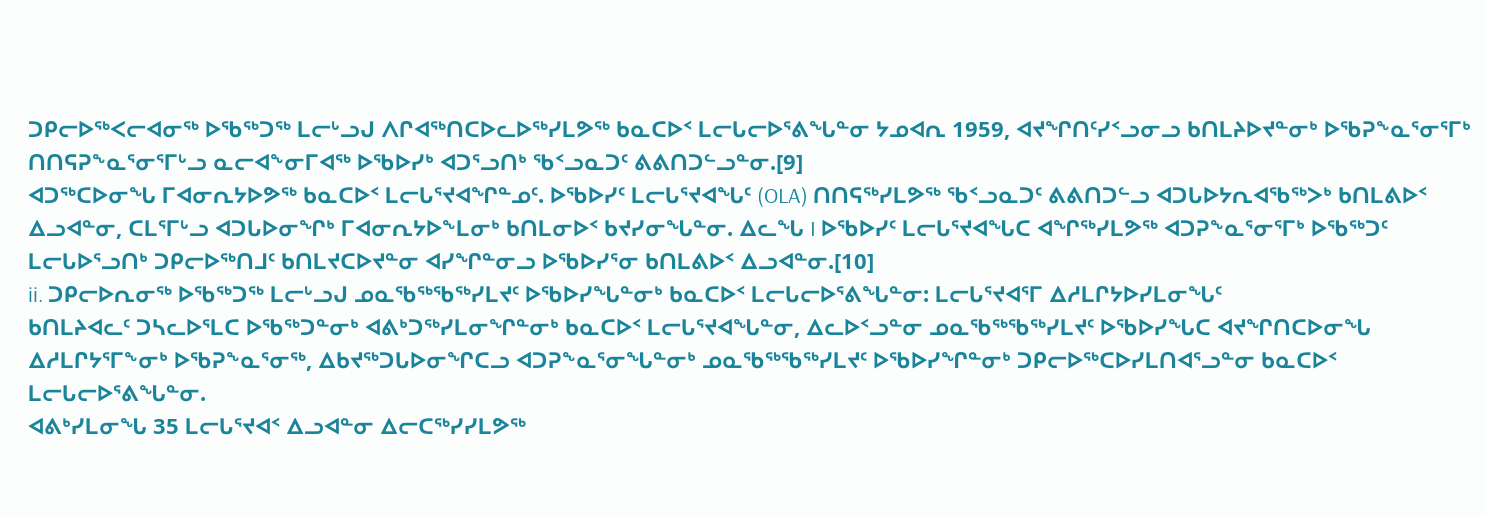ᑐᑭᓕᐅᖅᐸᓕᐊᓂᖅ ᐅᖃᖅᑐᖅ ᒪᓕᒡᓗᒍ ᐱᒋᐊᖅᑎᑕᐅᓚᐅᖅᓯᒪᕗᖅ ᑲᓇᑕᐅᑉ ᒪᓕᒐᓕᐅᕐᕕᖓᓐᓂ ᔭᓄᐊᕆ 1959, ᐊᔪᖏᑎᑦᓯᑉᓗᓂᓗ ᑲᑎᒪᔨᐅᔪᓐᓂᒃ ᐅᖃᕈᖕᓇᕐᓂᕐᒥᒃ ᑎᑎᕋᕈᖕᓇᕐᓂᕐᒥᒡᓗ ᓇᓕᐊᖕᓂᒥᐊᖅ ᐅᖃᐅᓯᒃ ᐊᑐᕐᓗᑎᒃ ᖃᑉᓗᓇᑐᑦ ᕕᕕᑎᑐᓪᓗᓐᓂ.[9]
ᐊᑐᖅᑕᐅᓂᖓ ᒥᐊᓂᕆᔭᐅᕗᖅ ᑲᓇᑕᐅᑉ ᒪᓕᒐᕐᔪᐊᖏᓐᓄᑦ. ᐅᖃᐅᓯᑦ ᒪᓕᒐᕐᔪᐊᖓᑦ (OLA) ᑎᑎᕋᖅᓯᒪᕗᖅ ᖃᑉᓗᓇᑐᑦ ᕕᕕᑎᑐᓪᓗ ᐊᑐᒐᐅᔭᕆᐊᖃᖅᐳᒃ ᑲᑎᒪᕕᐅᑉ ᐃᓗᐊᓐᓂ, ᑕᒪᕐᒥᒡᓗ ᐊᑐᒐᐅᓂᖏᒃ ᒥᐊᓂᕆᔭᐅᖕᒪᓂᒃ ᑲᑎᒪᓂᐅᑉ ᑲᔪᓯᓂᖓᓐᓂ. ᐃᓚᖓ I ᐅᖃᐅᓯᑦ ᒪᓕᒐᕐᔪᐊᖓᑕ ᐊᖏᖅᓯᒪᕗᖅ ᐊᑐᕈᖕᓇᕐᓂᕐᒥᒃ ᐅᖃᖅᑐᑦ ᒪᓕᒐᐅᕐᓗᑎᒃ ᑐᑭᓕᐅᖅᑎᒧᑦ ᑲᑎᒪᔪᑕᐅᔪᓐᓂ ᐊᓯᖏᓐᓂᓗ ᐅᖃᐅᓯᕐᓂ ᑲᑎᒪᕕᐅᑉ ᐃᓗᐊᓐᓂ.[10]
ii. ᑐᑭᓕᐅᕆᓂᖅ ᐅᖃᖅᑐᖅ ᒪᓕᒡᓗᒍ ᓄᓇᖃᖅᖃᖅᓯᒪᔪᑦ ᐅᖃᐅᓯᖓᓐᓂᒃ ᑲᓇᑕᐅᑉ ᒪᓕᒐᓕᐅᕐᕕᖓᓐᓂ: ᒪᓕᒐᕐᔪᐊᕐᒥ ᐃᓱᒪᒋᔭᐅᓯᒪᓂᖓᑦ
ᑲᑎᒪᔨᐊᓚᑦ ᑐᓴᓚᐅᕐᒪᑕ ᐅᖃᖅᑐᓐᓂᒃ ᐊᕕᒃᑐᖅᓯᒪᓂᖏᓐᓂᒃ ᑲᓇᑕᐅᑉ ᒪᓕᒐᕐᔪᐊᖓᓐᓂ, ᐃᓚᐅᑉᓗᓐᓂ ᓄᓇᖃᖅᖃᖅᓯᒪᔪᑦ ᐅᖃᐅᓯᖓᑕ ᐊᔪᖏᑎᑕᐅᓂᖓ ᐃᓱᒪᒋᔭᕐᒥᖕᓂᒃ ᐅᖃᕈᖕᓇᕐᓂᖅ, ᐃᑲᔪᖅᑐᒐᐅᓂᖏᑕᓗ ᐊᑐᕈᖕᓇᕐᓂᖓᓐᓂᒃ ᓄᓇᖃᖅᖃᖅᓯᒪᔪᑦ ᐅᖃᐅᓯᖏᓐᓂᒃ ᑐᑭᓕᐅᖅᑕᐅᓯᒪᑎᐊᕐᓗᓐᓂ ᑲᓇᑕᐅᑉ ᒪᓕᒐᓕᐅᕐᕕᖓᓐᓂ.
ᐊᕕᒃᓯᒪᓂᖓ 35 ᒪᓕᒐᕐᔪᐊᑉ ᐃᓗᐊᓐᓂ ᐃᓕᑕᖅᓯᓯᒪᕗᖅ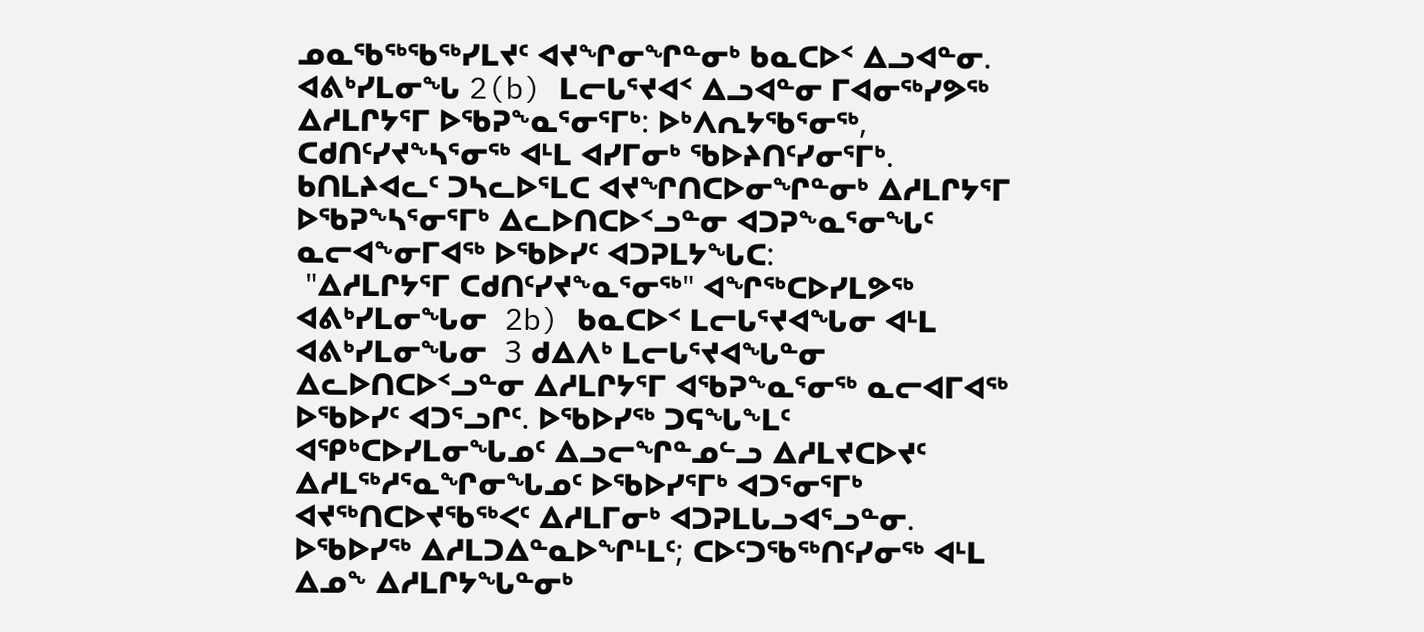ᓄᓇᖃᖅᖃᖅᓯᒪᔪᑦ ᐊᔪᖏᓂᖏᓐᓂᒃ ᑲᓇᑕᐅᑉ ᐃᓗᐊᓐᓂ.
ᐊᕕᒃᓯᒪᓂᖓ 2(b) ᒪᓕᒐᕐᔪᐊᑉ ᐃᓗᐊᓐᓂ ᒥᐊᓂᖅᓯᕗᖅ ᐃᓱᒪᒋᔭᕐᒥ ᐅᖃᕈᖕᓇᕐᓂᕐᒥᒃ: ᐅᒃᐱᕆᔭᖃᕐᓂᖅ, ᑕᑯᑎᑦᓯᔪᖕᓴᕐᓂᖅ ᐊᒻᒪ ᐊᓯᒥᓂᒃ ᖃᐅᔨᑎᑦᓯᓂᕐᒥᒃ. ᑲᑎᒪᔨᐊᓚᑦ ᑐᓴᓚᐅᕐᒪᑕ ᐊᔪᖏᑎᑕᐅᓂᖏᓐᓂᒃ ᐃᓱᒪᒋᔭᕐᒥ ᐅᖃᕈᖕᓴᕐᓂᕐᒥᒃ ᐃᓚᐅᑎᑕᐅᑉᓗᓐᓂ ᐊᑐᕈᖕᓇᕐᓂᖓᑦ ᓇᓕᐊᖕᓂᒥᐊᖅ ᐅᖃᐅᓯᑦ ᐊᑐᕈᒪᔭᖓᑕ:
 "ᐃᓱᒪᒋᔭᕐᒥ ᑕᑯᑎᑦᓯᔪᖕᓇᕐᓂᖅ" ᐊᖏᖅᑕᐅᓯᒪᕗᖅ ᐊᕕᒃᓯᒪᓂᖓᓂ  2b) ᑲᓇᑕᐅᑉ ᒪᓕᒐᕐᔪᐊᖓᓂ ᐊᒻᒪ ᐊᕕᒃᓯᒪᓂᖓᓂ  3 ᑯᐃᐱᒃ ᒪᓕᒐᕐᔪᐊᖓᓐᓂ ᐃᓚᐅᑎᑕᐅᑉᓗᓐᓂ ᐃᓱᒪᒋᔭᕐᒥ ᐊᖃᕈᖕᓇᕐᓂᖅ ᓇᓕᐊᒥᐊᖅ ᐅᖃᐅᓯᑦ ᐊᑐᕐᓗᒋᑦ. ᐅᖃᐅᓯᖅ ᑐᕋᖓᖕᒪᑦ ᐊᕿᒃᑕᐅᓯᒪᓂᖓᓄᑦ ᐃᓗᓕᖏᓐᓄᓪᓗ ᐃᓱᒪᔪᑕᐅᔪᑦ ᐃᓱᒪᖅᓱᕐᓇᖏᓂᖓᓄᑦ ᐅᖃᐅᓯᕐᒥᒃ ᐊᑐᕐᓂᕐᒥᒃ ᐊᔪᖅᑎᑕᐅᔪᖃᖅᐸᑦ ᐃᓱᒪᒥᓂᒃ ᐊᑐᕈᒪᒐᓗᐊᕐᓗᓐᓂ. ᐅᖃᐅᓯᖅ ᐃᓱᒪᑐᐃᓐᓇᐅᖏᒻᒪᑦ; ᑕᐅᑦᑐᖃᖅᑎᑦᓯᓂᖅ ᐊᒻᒪ ᐃᓄᖕ ᐃᓱᒪᒋᔭᖓᓐᓂᒃ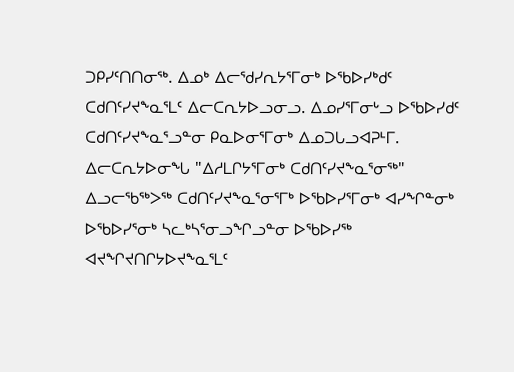ᑐᑭᓯᑦᑎᑎᓂᖅ. ᐃᓄᒃ ᐃᓕᖁᓯᕆᔭᕐᒥᓂᒃ ᐅᖃᐅᓯᒃᑯᑦ ᑕᑯᑎᑦᓯᔪᖕᓇᕐᒪᑦ ᐃᓕᑕᕆᔭᐅᓗᓂᓗ. ᐃᓄᓯᕐᒥᓂᒡᓗ ᐅᖃᐅᓯᑯᑦ ᑕᑯᑎᑦᓯᔪᖕᓇᕐᓗᓐᓂ ᑭᓇᐅᓂᕐᒥᓂᒃ ᐃᓄᑐᒐᓗᐊᕈᒻᒥ. ᐃᓕᑕᕆᔭᐅᓂᖓ "ᐃᓱᒪᒋᔭᕐᒥᓂᒃ ᑕᑯᑎᑦᓯᔪᖕᓇᕐᓂᖅ" ᐃᓗᓕᖃᖅᐳᖅ ᑕᑯᑎᑦᓯᔪᖕᓇᕐᓂᕐᒥᒃ ᐅᖃᐅᓯᕐᒥᓂᒃ ᐊᓯᖏᓐᓂᒃ ᐅᖃᐅᓯᕐᓂᒃ ᓴᓚᒃᓴᕐᓂᓗᖏᓗᓐᓂ ᐅᖃᐅᓯᖅ ᐊᔪᖏᔪᑎᒋᔭᐅᔪᖕᓇᕐᒪᑦ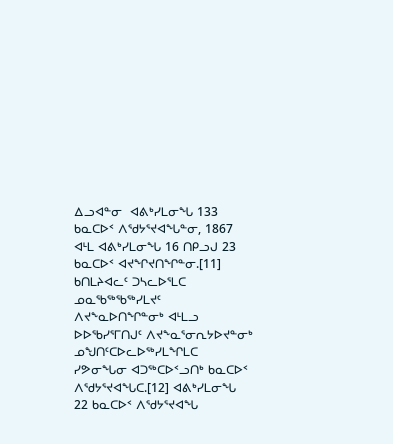ᐃᓗᐊᓐᓂ  ᐊᕕᒃᓯᒪᓂᖓ 133 ᑲᓇᑕᐅᑉ ᐱᖁᔭᕐᔪᐊᖓᓐᓂ, 1867 ᐊᒻᒪ ᐊᕕᒃᓯᒪᓂᖓ 16 ᑎᑭᓗᒍ 23 ᑲᓇᑕᐅᑉ ᐊᔪᖏᔪᑎᖏᓐᓂ.[11]
ᑲᑎᒪᔨᐊᓚᑦ ᑐᓴᓚᐅᕐᒪᑕ ᓄᓇᖃᖅᖃᖅᓯᒪᔪᑦ ᐱᔪᖕᓇᐅᑎᖏᓐᓂᒃ ᐊᒻᒪᓗ ᐅᐅᖃᓯᕐᒥᑎᒍᑦ ᐱᔪᖕᓇᕐᓂᕆᔭᐅᔪᓐᓂᒃ ᓄᖑᑎᑦᑕᐅᓚᐅᖅᓯᒪᖏᒪᑕ ᓯᕗᓂᖓᓂ ᐊᑐᖅᑕᐅᑉᓗᑎᒃ ᑲᓇᑕᐅᑉ ᐱᖁᔭᕐᔪᐊᖓᑕ.[12] ᐊᕕᒃᓯᒪᓂᖓ 22 ᑲᓇᑕᐅᑉ ᐱᖁᔭᕐᔪᐊᖓ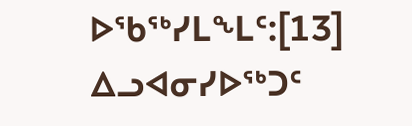ᐅᖃᖅᓯᒪᖕᒪᑦ:[13]
ᐃᓗᐊᓂᓯᐅᖅᑐᑦ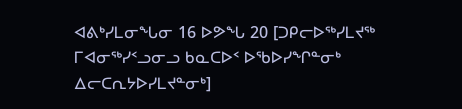ᐊᕕᒃᓯᒪᓂᖓᓂ 16 ᐅᕗᖓ 20 [ᑐᑭᓕᐅᖅᓯᒪᔪᖅ ᒥᐊᓂᖅᓯᑉᓗᓂᓗ ᑲᓇᑕᐅᑉ ᐅᖃᐅᓯᖏᓐᓂᒃ ᐃᓕᑕᕆᔭᐅᓯᒪᔪᓐᓂᒃ]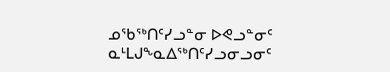ᓄᖃᖅᑎᑦᓯᓗᓐᓂ ᐅᕙᓗᓐᓂᑦ ᓇᒻᒪᒍᖕᓇᐃᖅᑎᑦᓯᓗᓂᓗᓂᑦ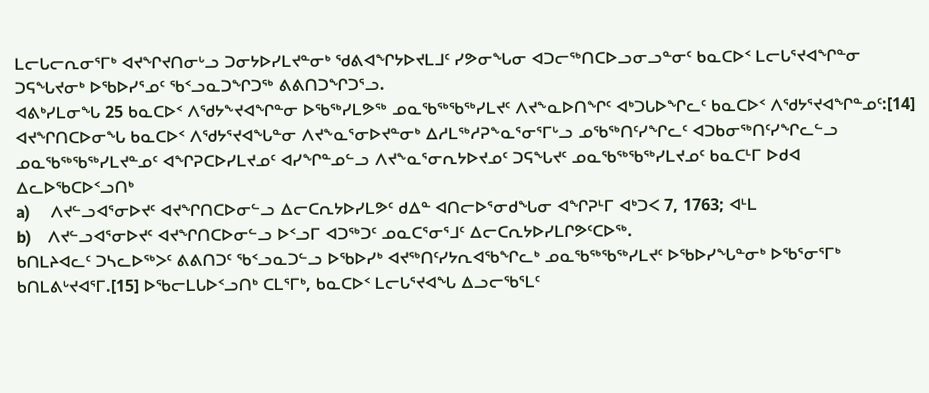ᒪᓕᒐᓕᕆᓂᕐᒥᒃ ᐊᔪᖏᔪᑎᓂᒡᓗ ᑐᓂᔭᐅᓯᒪᔪᓐᓂᒃ ᖁᕕᐊᖏᔭᐅᔪᒪᒧᑦ ᓯᕗᓂᖓᓂ ᐊᑐᓕᖅᑎᑕᐅᓗᓂᓗᓐᓂᑦ ᑲᓇᑕᐅᑉ ᒪᓕᒐᕐᔪᐊᖏᓐᓂ ᑐᕋᖓᔪᓂᒃ ᐅᖃᐅᓯᕐᓄᑦ ᖃᑉᓗᓇᑐᖏᑐᖅ ᕕᕕᑎᑐᖏᑐᕐᓗ.
ᐊᕕᒃᓯᒪᓂᖓ 25 ᑲᓇᑕᐅᑉ ᐱᖁᔭᖕᔪᐊᖏᓐᓂ ᐅᖃᖅᓯᒪᕗᖅ ᓄᓇᖃᖅᖃᖅᓯᒪᔪᑦ ᐱᔪᖕᓇᐅᑎᖏᑦ ᐊᒃᑐᒐᐅᖏᓚᑦ ᑲᓇᑕᐅᑉ ᐱᖁᔭᕐᔪᐊᖏᓐᓄᑦ:[14]
ᐊᔪᖏᑎᑕᐅᓂᖓ ᑲᓇᑕᐅᑉ ᐱᖁᔭᕐᔪᐊᖓᓐᓂ ᐱᔪᖕᓇᕐᓂᐅᔪᓐᓂᒃ ᐃᓱᒪᖅᓱᕈᖕᓇᕐᓂᕐᒥᒡᓗ ᓄᖃᖅᑎᑦᓯᖏᓚᑦ ᐊᑐᑲᓂᖅᑎᑦᓯᖏᓚᓪᓗ ᓄᓇᖃᖅᖃᖅᓯᒪᔪᓐᓄᑦ ᐊᖏᕈᑕᐅᓯᒪᔪᓄᑦ ᐊᓯᖏᓐᓄᓪᓗ ᐱᔪᖕᓇᕐᓂᕆᔭᐅᔪᓄᑦ ᑐᕋᖓᔪᑦ ᓄᓇᖃᖅᖃᖅᓯᒪᔪᓄᑦ ᑲᓇᑕᒻᒥ ᐅᑯᐊ ᐃᓚᐅᖃᑕᐅᑉᓗᑎᒃ
a)     ᐱᔪᓪᓗᐊᕐᓂᐅᔪᑦ ᐊᔪᖏᑎᑕᐅᓂᓪᓗ ᐃᓕᑕᕆᔭᐅᓯᒪᕗᑦ ᑯᐃᓐ ᐊᑎᓕᐅᕐᓂᑯᖓᓂ ᐊᖏᕈᒻᒥ ᐊᒃᑐᐸ 7, 1763; ᐊᒻᒪ
b)    ᐱᔪᓪᓗᐊᕐᓂᐅᔪᑦ ᐊᔪᖏᑎᑕᐅᓂᓪᓗ ᐅᑉᓗᒥ ᐊᑐᖅᑐᑦ ᓄᓇᑕᕐᓂᕐᒧᑦ ᐃᓕᑕᕆᔭᐅᓯᒪᒋᕗᑦᑕᐅᖅ.
ᑲᑎᒪᔨᐊᓚᑦ ᑐᓴᓚᐅᖅᐳᑦ ᕕᕕᑎᑐᑦ ᖃᑉᓗᓇᑐᓪᓗ ᐅᖃᐅᓯᒃ ᐊᔪᖅᑎᑦᓯᔭᕆᐊᖃᖏᓚᒃ ᓄᓇᖃᖅᖃᖅᓯᒪᔪᑦ ᐅᖃᐅᓯᖓᓐᓂᒃ ᐅᖃᕐᓂᕐᒥᒃ ᑲᑎᒪᕕᒡᔪᐊᕐᒥ.[15] ᐅᖃᓕᒪᒐᐅᑉᓗᑎᒃ ᑕᒪᕐᒥᒃ, ᑲᓇᑕᐅᑉ ᒪᓕᒐᕐᔪᐊᖓ ᐃᓗᓕᖃᕐᒪᑦ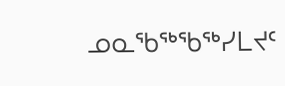ᓄᓇᖃᖅᖃᖅᓯᒪᔪᑦ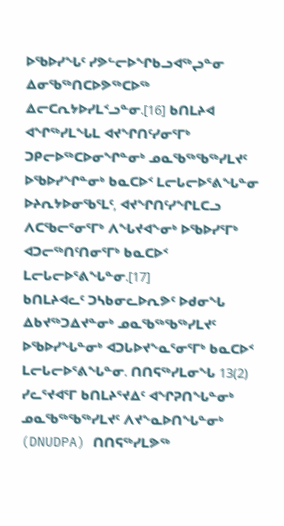ᐅᖃᐅᓯᖓᑦ ᓯᕗᓪᓕᐅᖏᑲᓗᐊᖅᖢᓐᓂ ᐃᓂᖃᖅᑎᑕᐅᕗᖅᑕᐅᖅ ᐃᓕᑕᕆᔭᐅᓯᒪᑉᓗᓐᓂ.[16] ᑲᑎᒪᔨᐊ ᐊᖏᖅᓯᒪᖓᒪ ᐊᔪᖏᑎᑦᓯᓂᕐᒥᒃ ᑐᑭᓕᐅᖅᑕᐅᓂᖏᓐᓂᒃ ᓄᓇᖃᖅᖃᖅᓯᒪᔪᑦ ᐅᖃᐅᓯᖏᓐᓂᒃ ᑲᓇᑕᐅᑉ ᒪᓕᒐᓕᐅᕐᕕᖓᓐᓂ ᐅᔨᕆᔭᐅᓂᖃᕐᒪᑦ, ᐊᔪᖏᑎᑦᓯᖏᒪᑕᓗ ᐱᑕᖃᓕᕐᓂᕐᒥᒃ ᐱᖓᔪᐊᖕᓂᒃ ᐅᖃᐅᓯᕐᒥᒃ ᐊᑐᓕᖅᑎᑦᑎᓂᕐᒥᒃ ᑲᓇᑕᐅᑉ ᒪᓕᒐᓕᐅᕐᕕᖓᓐᓂ.[17]
ᑲᑎᒪᔨᐊᓚᑦ ᑐᓴᑲᓂᓚᐅᕆᕗᑦ ᐅᑯᓂᖓ ᐃᑲᔪᖅᑐᐃᔪᓐᓂᒃ ᓄᓇᖃᖅᖃᖅᓯᒪᔪᑦ ᐅᖃᐅᓯᖓᓐᓂᒃ ᐊᑐᒐᐅᔪᖕᓇᕐᓂᕐᒥᒃ ᑲᓇᑕᐅᑉ ᒪᓕᒐᓕᐅᕐᕕᖓᓐᓂ. ᑎᑎᕋᖅᓯᒪᓂᖓ 13(2) ᓯᓚᕐᔪᐊᕐᒥ ᑲᑎᒪᔨᕐᔪᐃᑦ ᐊᖏᕈᑎᖓᓐᓂᒃ ᓄᓇᖃᖅᖃᖅᓯᒪᔪᑦ ᐱᔪᖕᓇᐅᑎᖓᓐᓂᒃ (DNUDPA) ᑎᑎᕋᖅᓯᒪᕗᖅ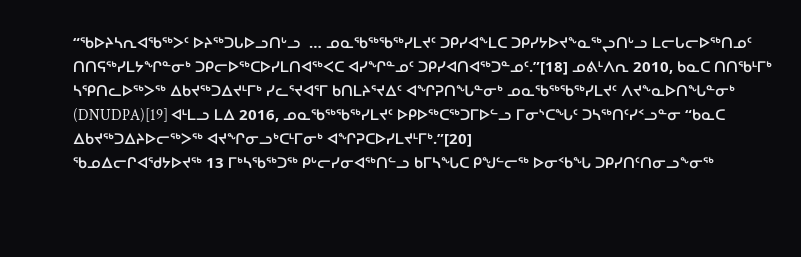“ᖃᐅᔨᓴᕆᐊᖃᖅᐳᑦ ᐅᔨᖅᑐᒐᐅᓗᑎᒡᓗ  … ᓄᓇᖃᖅᖃᖅᓯᒪᔪᑦ ᑐᑭᓯᐊᖕᒪᑕ ᑐᑭᓯᔭᐅᔪᖕᓇᖅᖢᑎᒡᓗ ᒪᓕᒐᓕᐅᖅᑎᓄᑦ ᑎᑎᕋᖅᓯᒪᔭᖏᓐᓂᒃ ᑐᑭᓕᐅᖅᑕᐅᓯᒪᑎᐊᖅᐸᑕ ᐊᓯᖏᓐᓄᑦ ᑐᑭᓯᐊᑎᐊᖅᑐᓐᓄᑦ.”[18] ᓄᕕᒻᐱᕆ 2010, ᑲᓇᑕ ᑎᑎᖃᒻᒥᒃ ᓴᕿᑎᓚᐅᖅᐳᖅ ᐃᑲᔪᖅᑐᐃᔪᒻᒥᒃ ᓯᓚᕐᔪᐊᕐᒥ ᑲᑎᒪᔨᕐᔪᐃᑦ ᐊᖏᕈᑎᖓᓐᓂᒃ ᓄᓇᖃᖅᖃᖅᓯᒪᔪᑦ ᐱᔪᖕᓇᐅᑎᖓᓐᓂᒃ (DNUDPA)[19] ᐊᒻᒪᓗ ᒪᐃ 2016, ᓄᓇᖃᖅᖃᖅᓯᒪᔪᑦ ᐅᑭᐅᖅᑕᖅᑐᒥᐅᓪᓗ ᒥᓂᔅᑕᖓᑦ ᑐᓴᖅᑎᑦᓯᑉᓗᓐᓂ “ᑲᓇᑕ ᐃᑲᔪᖅᑐᐃᔨᐅᓕᖅᐳᖅ ᐊᔪᖏᓂᓗᒃᑕᒻᒥᓂᒃ ᐊᖏᕈᑕᐅᓯᒪᔪᒻᒥᒃ.”[20]
ᖃᓄᐃᓕᒋᐊᖁᔭᐅᔪᖅ 13 ᒥᒃᓴᖃᖅᑐᖅ ᑭᒡᓕᓯᓂᐊᖅᑎᓪᓗ ᑲᒥᓴᖓᑕ ᑭᖑᓪᓕᖅ ᐅᓂᑉᑲᖓ ᑐᑭᓯᑎᑦᑎᓂᓗᖕᓂᖅ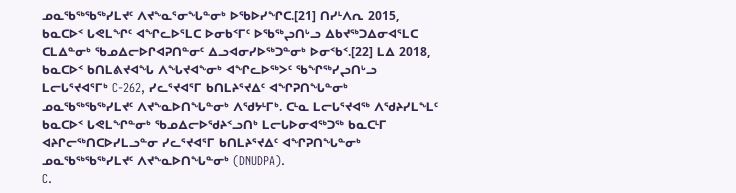ᓄᓇᖃᖅᖃᖅᓯᒪᔪᑦ ᐱᔪᖕᓇᕐᓂᖓᓐᓂᒃ ᐅᖃᐅᓯᖏᑕ.[21] ᑎᓯᒻᐱᕆ 2015, ᑲᓇᑕᐅᑉ ᒐᕙᒪᖏᑦ ᐊᖏᓚᐅᕐᒪᑕ ᐅᓂᑲᑉᒥᑦ ᐅᖃᖅᖢᑎᒡᓗ ᐃᑲᔪᖅᑐᐃᓂᐊᕐᒪᑕ ᑕᒪᐃᓐᓂᒃ ᖃᓄᐃᓕᐅᒋᐊᕈᑎᓐᓂᑦ ᐃᓗᐊᓂᓯᐅᖅᑐᓐᓂᒃ ᐅᓂᑉᑲᑉ.[22] ᒪᐃ 2018, ᑲᓇᑕᐅᑉ ᑲᑎᒪᕕᔪᐊᖓ ᐱᖓᔪᐊᖕᓂᒃ ᐊᖏᓚᐅᖅᐳᑦ ᖃᖏᖅᓯᖢᑎᒡᓗ ᒪᓕᒐᕐᔪᐊᕐᒥᒃ C-262, ᓯᓚᕐᔪᐊᕐᒥ ᑲᑎᒪᔨᕐᔪᐃᑦ ᐊᖏᕈᑎᖓᓐᓂᒃ ᓄᓇᖃᖅᖃᖅᓯᒪᔪᑦ ᐱᔪᖕᓇᐅᑎᖓᓐᓂᒃ ᐱᖁᔭᒻᒥᒃ. ᑕᒻᓇ ᒪᓕᒐᕐᔪᐊᖅ ᐱᖁᔨᓯᒪᖕᒪᑦ ᑲᓇᑕᐅᑉ ᒐᕙᒪᖏᓐᓂᒃ ᖃᓄᐃᓕᐅᖁᔨᑉᓗᑎᒃ ᒪᓕᒐᐅᓂᐊᖅᑐᖅ ᑲᓇᑕᒻᒥ ᐊᔨᒋᓕᖅᑎᑕᐅᓯᒪᓗᓐᓂ ᓯᓚᕐᔪᐊᕐᒥ ᑲᑎᒪᔨᕐᔪᐃᑦ ᐊᖏᕈᑎᖓᓐᓂᒃ ᓄᓇᖃᖅᖃᖅᓯᒪᔪᑦ ᐱᔪᖕᓇᐅᑎᖓᓐᓂᒃ (DNUDPA).
C.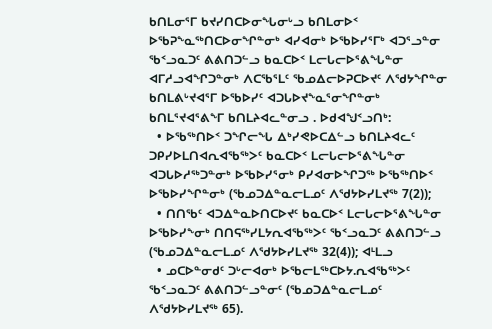ᑲᑎᒪᓂᕐᒥ ᑲᔪᓯᑎᑕᐅᓂᖓᓂᒡᓗ ᑲᑎᒪᓂᐅᑉ ᐅᖃᕈᖕᓇᖅᑎᑕᐅᓂᖏᓐᓂᒃ ᐊᓯᐊᓂᒃ ᐅᖃᐅᓯᕐᒥᒃ ᐊᑐᕐᓗᓐᓂ ᖃᑉᓗᓇᑐᑦ ᕕᕕᑎᑐᓪᓗ ᑲᓇᑕᐅᑉ ᒪᓕᒐᓕᐅᕐᕕᖓᓐᓂ
ᐊᒥᓱᓗᐊᖏᑐᓐᓂᒃ ᐱᑕᖃᕐᒪᑦ ᖃᓄᐃᓕᐅᕈᑕᐅᔪᑦ ᐱᖁᔭᖏᓐᓂ ᑲᑎᒪᕕᒡᔪᐊᕐᒥ ᐅᖃᐅᓯᑦ ᐊᑐᒐᐅᔪᖕᓇᕐᓂᖏᓐᓂᒃ ᑲᑎᒪᕐᔪᐊᕐᕕᖕᒥ ᑲᑎᒪᔨᐊᓚᓐᓂᓗ . ᐅᑯᐊᖑᑉᓗᑎᒃ:
  • ᐅᖃᖅᑎᐅᑉ ᑐᖏᓕᖓ ᐃᒃᓯᕙᐅᑕᐃᓪᓗ ᑲᑎᒪᔨᐊᓚᑦ ᑐᑭᓯᐅᒪᑎᐊᕆᐊᖃᖅᐳᑦ ᑲᓇᑕᐅᑉ ᒪᓕᒐᓕᐅᕐᕕᖓᓐᓂ ᐊᑐᒐᐅᓱᖅᑐᓐᓂᒃ ᐅᖃᐅᓯᕐᓂᒃ ᑭᓯᐊᓂᐅᖏᑐᖅ ᐅᖃᖅᑎᐅᑉ ᐅᖃᐅᓯᖏᓐᓂᒃ (ᖃᓄᑐᐃᓐᓇᓕᒪᓄᑦ ᐱᖁᔭᐅᓯᒪᔪᖅ 7(2));
  • ᑎᑎᖃᑦ ᐊᑐᐃᓐᓇᐅᑎᑕᐅᔪᑦ ᑲᓇᑕᐅᑉ ᒪᓕᒐᓕᐅᕐᕕᖓᓐᓂ ᐅᖃᐅᓯᖕᓂᒃ ᑎᑎᕋᖅᓯᒪᔭᕆᐊᖃᖅᐳᑦ ᖃᑉᓗᓇᑐᑦ ᕕᕕᑎᑐᓪᓗ (ᖃᓄᑐᐃᓐᓇᓕᒪᓄᑦ ᐱᖁᔭᐅᓯᒪᔪᖅ 32(4)); ᐊᒻᒪᓗ
  • ᓄᑕᐅᓐᓂᑯᑦ ᑐᒡᓕᐊᓂᒃ ᐅᖃᓕᒪᖅᑕᐅᔭ.ᕆᐊᖃᖅᐳᑦ ᖃᑉᓗᓇᑐᑦ ᕕᕕᑎᑐᓪᓗᓐᓂᑦ (ᖃᓄᑐᐃᓐᓇᓕᒪᓄᑦ ᐱᖁᔭᐅᓯᒪᔪᖅ 65).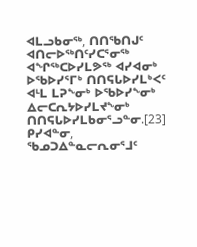ᐊᒪᓗᑲᓂᖅ, ᑎᑎᖃᑎᒍᑦ ᐊᑎᓕᐅᖅᑎᑦᓯᑕᕐᓂᖅ ᐊᖏᖅᑕᐅᓯᒪᕗᖅ ᐊᓯᐊᓂᒃ ᐅᖃᐅᓯᕐᒥᒃ ᑎᑎᕋᒐᐅᓯᒪᒃᐸᑦ ᐊᒻᒪ ᒪᕈᖕᓂᒃ ᐅᖃᐅᓯᖕᓂᒃ ᐃᓕᑕᕆᔭᐅᓯᒪᔪᖕᓂᒃ ᑎᑎᕋᒐᐅᓯᒪᑲᓂᕐᓗᓐᓂ.[23]
ᑭᓯᐊᓐᓂ, ᖃᓄᑐᐃᓐᓇᓕᕆᓂᕐᒧᑦ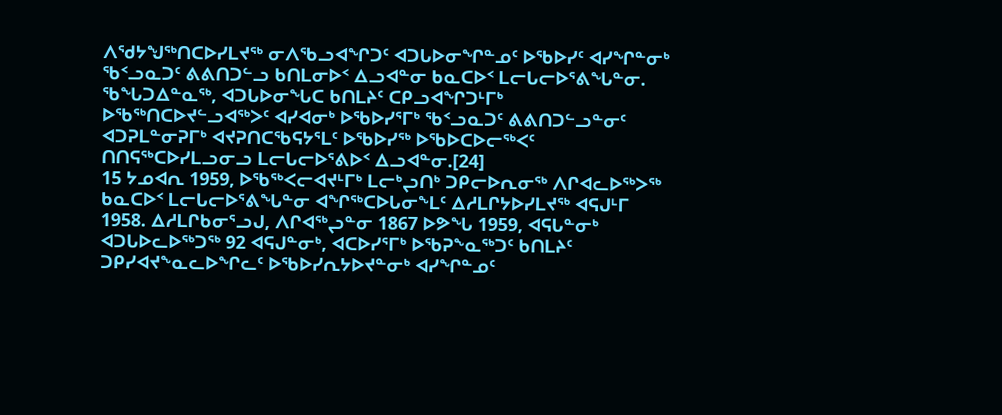ᐱᖁᔭᖑᖅᑎᑕᐅᓯᒪᔪᖅ ᓂᐱᖃᓗᐊᖏᑐᑦ ᐊᑐᒐᐅᓂᖏᓐᓄᑦ ᐅᖃᐅᓯᑦ ᐊᓯᖏᓐᓂᒃ ᖃᑉᓗᓇᑐᑦ ᕕᕕᑎᑐᓪᓗ ᑲᑎᒪᓂᐅᑉ ᐃᓗᐊᓐᓂ ᑲᓇᑕᐅᑉ ᒪᓕᒐᓕᐅᕐᕕᖓᓐᓂ. ᖃᖓᑐᐃᓐᓇᖅ, ᐊᑐᒐᐅᓂᖓᑕ ᑲᑎᒪᔨᑦ ᑕᑭᓗᐊᖏᑐᒻᒥᒃ ᐅᖃᖅᑎᑕᐅᔪᓪᓗᐊᖅᐳᑦ ᐊᓯᐊᓂᒃ ᐅᖃᐅᓯᕐᒥᒃ ᖃᑉᓗᓇᑐᑦ ᕕᕕᑎᑐᓪᓗᓐᓂᑦ ᐊᑐᕈᒪᓐᓂᕈᒥᒃ ᐊᔪᕈᑎᑕᖃᕋᔭᕐᒪᑦ ᐅᖃᐅᓯᖅ ᐅᖃᐅᑕᐅᓕᖅᐸᑦ ᑎᑎᕋᖅᑕᐅᓯᒪᓗᓂᓗ ᒪᓕᒐᓕᐅᕐᕕᐅᑉ ᐃᓗᐊᓐᓂ.[24]
15 ᔭᓄᐊᕆ 1959, ᐅᖃᖅᐸᓕᐊᔪᒻᒥᒃ ᒪᓕᒃᖢᑎᒃ ᑐᑭᓕᐅᕆᓂᖅ ᐱᒋᐊᓚᐅᖅᐳᖅ ᑲᓇᑕᐅᑉ ᒪᓕᒐᓕᐅᕐᕕᖓᓐᓂ ᐊᖏᖅᑕᐅᒐᓂᖕᒪᑦ ᐃᓱᒪᒋᔭᐅᓯᒪᔪᖅ ᐊᕋᒍᒻᒥ 1958. ᐃᓱᒪᒋᑲᓂᕐᓗᒍ, ᐱᒋᐊᖅᖢᓐᓂ 1867 ᐅᕗᖓ 1959, ᐊᕋᒐᓐᓂᒃ ᐊᑐᒐᐅᓚᐅᖅᑐᖅ 92 ᐊᕋᒍᓐᓂᒃ, ᐊᑕᐅᓯᕐᒥᒃ ᐅᖃᕈᖕᓇᖅᑐᑦ ᑲᑎᒪᔨᑦ ᑐᑭᓯᐊᔪᖕᓇᓚᐅᖏᓚᑦ ᐅᖃᐅᓯᕆᔭᐅᔪᓐᓂᒃ ᐊᓯᖏᓐᓄᑦ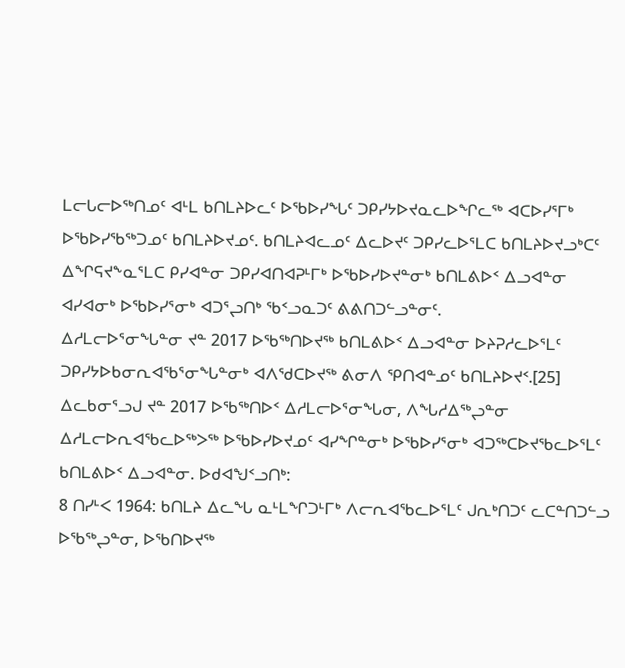ᒪᓕᒐᓕᐅᖅᑎᓄᑦ ᐊᒻᒪ ᑲᑎᒪᔨᐅᓚᑦ ᐅᖃᐅᓯᖓᑦ ᑐᑭᓯᔭᐅᔪᓇᓚᐅᖏᓚᖅ ᐊᑕᐅᓯᕐᒥᒃ ᐅᖃᐅᓯᖃᖅᑐᓄᑦ ᑲᑎᒪᔨᐅᔪᓄᑦ. ᑲᑎᒪᔨᐊᓚᓄᑦ ᐃᓚᐅᔪᑦ ᑐᑭᓯᓚᐅᕐᒪᑕ ᑲᑎᒪᔨᐅᔪᓗᒃᑕᑦ ᐃᖏᕋᔪᖕᓇᕐᒪᑕ ᑭᓯᐊᓐᓂ ᑐᑭᓯᐊᑎᐊᕈᒻᒥᒃ ᐅᖃᐅᓯᐅᔪᓐᓂᒃ ᑲᑎᒪᕕᐅᑉ ᐃᓗᐊᓐᓂ ᐊᓯᐊᓂᒃ ᐅᖃᐅᓯᕐᓂᒃ ᐊᑐᕐᖢᑎᒃ ᖃᑉᓗᓇᑐᑦ ᕕᕕᑎᑐᓪᓗᓐᓂᑦ.
ᐃᓱᒪᓕᐅᕐᓂᖓᓐᓂ ᔪᓐ 2017 ᐅᖃᖅᑎᐅᔪᖅ ᑲᑎᒪᕕᐅᑉ ᐃᓗᐊᓐᓂ ᐅᔨᕈᓱᓚᐅᕐᒪᑦ ᑐᑭᓯᔭᐅᑲᓂᕆᐊᖃᕐᓂᖓᓐᓂᒃ ᐊᐱᖁᑕᐅᔪᖅ ᕕᓂᐱ ᕿᑎᐊᓐᓄᑦ ᑲᑎᒪᔨᐅᔪᑉ.[25]
ᐃᓚᑲᓂᕐᓗᒍ ᔪᓐ 2017 ᐅᖃᖅᑎᐅᑉ ᐃᓱᒪᓕᐅᕐᓂᖓᓂ, ᐱᖓᓱᐃᖅᖢᓐᓂ ᐃᓱᒪᓕᐅᕆᐊᖃᓚᐅᖅᐳᖅ ᐅᖃᐅᓯᐅᔪᓄᑦ ᐊᓯᖏᓐᓂᒃ ᐅᖃᐅᓯᕐᓂᒃ ᐊᑐᖅᑕᐅᔪᖃᓚᐅᕐᒪᑦ ᑲᑎᒪᕕᐅᑉ ᐃᓗᐊᓐᓂ. ᐅᑯᐊᖑᑉᓗᑎᒃ:
8 ᑎᓯᒻᐸ 1964: ᑲᑎᒪᔨ ᐃᓚᖓ ᓇᒻᒪᖏᑐᒻᒥᒃ ᐱᓕᕆᐊᖃᓚᐅᕐᒪᑦ ᒍᕆᒃᑎᑐᑦ ᓚᑕᓐᑎᑐᓪᓗ ᐅᖃᖅᖢᓐᓂ, ᐅᖃᑎᐅᔪᖅ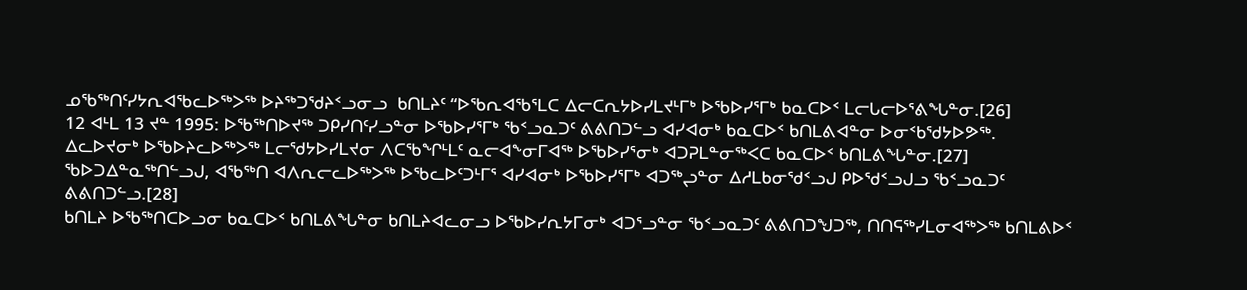ᓄᖃᖅᑎᑦᓯᔭᕆᐊᖃᓚᐅᖅᐳᖅ ᐅᔨᖅᑐᖁᔨᑉᓗᓂᓗ  ᑲᑎᒪᔨᑦ “ᐅᖃᕆᐊᖃᕐᒪᑕ ᐃᓕᑕᕆᔭᐅᓯᒪᔪᒻᒥᒃ ᐅᖃᐅᓯᕐᒥᒃ ᑲᓇᑕᐅᑉ ᒪᓕᒐᓕᐅᕐᕕᖓᓐᓂ.[26]
12 ᐊᒻᒪ 13 ᔪᓐ 1995: ᐅᖃᖅᑎᐅᔪᖅ ᑐᑭᓯᑎᑦᓯᓗᓐᓂ ᐅᖃᐅᓯᕐᒥᒃ ᖃᑉᓗᓇᑐᑦ ᕕᕕᑎᑐᓪᓗ ᐊᓯᐊᓂᒃ ᑲᓇᑕᐅᑉ ᑲᑎᒪᕕᐊᓐᓂ ᐅᓂᑉᑲᖁᔭᐅᕗᖅ. ᐃᓚᐅᔪᓂᒃ ᐅᖃᐅᔨᓚᐅᖅᐳᖅ ᒪᓕᖁᔭᐅᓯᒪᔪᓂ ᐱᑕᖃᖏᒻᒪᑦ ᓇᓕᐊᖕᓂᒥᐊᖅ ᐅᖃᐅᓯᕐᓂᒃ ᐊᑐᕈᒪᓐᓂᖅᐸᑕ ᑲᓇᑕᐅᑉ ᑲᑎᒪᕕᖓᓐᓂ.[27] ᖃᐅᑐᐃᓐᓇᖅᑎᓪᓗᒍ, ᐊᖃᖅᑎ ᐊᐱᕆᓕᓚᐅᖅᐳᖅ ᐅᖃᓚᐅᑦᑐᒻᒥᕐ ᐊᓯᐊᓂᒃ ᐅᖃᐅᓯᕐᒥᒃ ᐊᑐᖅᖢᓐᓂ ᐃᓱᒪᑲᓂᖁᑉᓗᒍ ᑭᐅᖁᑉᓗᒍᓗ ᖃᑉᓗᓇᑐᑦ ᕕᕕᑎᑐᓪᓗ.[28]
ᑲᑎᒪᔨ ᐅᖃᖅᑎᑕᐅᓗᓂ ᑲᓇᑕᐅᑉ ᑲᑎᒪᕕᖓᓐᓂ ᑲᑎᒪᔨᐊᓚᓂᓗ ᐅᖃᐅᓯᕆᔭᒥᓂᒃ ᐊᑐᕐᓗᓐᓂ ᖃᑉᓗᓇᑐᑦ ᕕᕕᑎᑐᖑᑐᖅ, ᑎᑎᕋᖅᓯᒪᓂᐊᖅᐳᖅ ᑲᑎᒪᕕᐅᑉ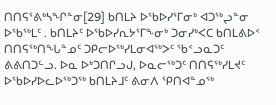ᑎᑎᕋᕐᕕᒃᓴᖏᓐᓂ[29] ᑲᑎᒪᔨ ᐅᖃᐅᓯᕐᒥᓂᒃ ᐊᑐᖅᖢᓐᓂ ᐅᖃᖅᒪᑦ . ᑲᑎᒪᔨᑦ ᐅᖃᐅᓯᕆᔭᕐᒥᖕᓂᒃ ᑐᓂᓯᒃᐸᑕ ᑲᑎᒪᕕᐅᑉ ᑎᑎᕋᖅᑎᖓᓐᓄᑦ ᑐᑭᓕᐅᖅᓯᒪᓂᐊᖅᐳᑦ ᖃᑉᓗᓇᑐᑦ ᕕᕕᑎᑐᓪᓗ. ᐅᓇ ᐅᒃᑐᑎᒋᓗᒍ, ᐅᓇᓕᖅᑐᑦ ᑎᑎᕋᖅᓯᒪᔪᑦ ᐅᖃᐅᓯᐅᓚᐅᖅᑐᖅ ᑲᑎᒪᔨᒧᑦ ᕕᓂᐱ ᕿᑎᐊᓐᓄᖅ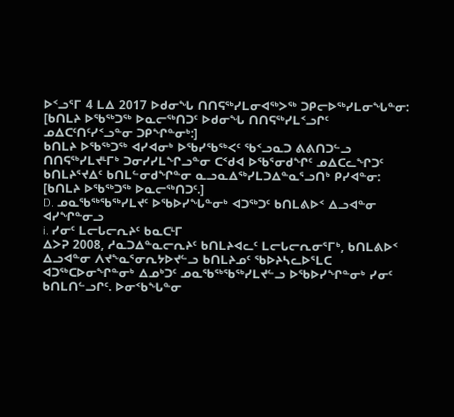ᐅᑉᓗᕐᒥ 4 ᒪᐃ 2017 ᐅᑯᓂᖓ ᑎᑎᕋᖅᓯᒪᓂᐊᖅᐳᖅ ᑐᑭᓕᐅᖅᓯᒪᓂᖓᓐᓂ:
[ᑲᑎᒪᔨ ᐅᖃᖅᑐᖅ ᐅᓇᓕᖅᑎᑐᑦ ᐅᑯᓂᖓ ᑎᑎᕋᖅᓯᒪᑉᓗᒋᑦ ᓄᐃᑕᑦᑎᑦᓯᑉᓗᓐᓂ ᑐᑭᖏᓐᓂᒃ:]
ᑲᑎᒪᔨ ᐅᖃᖅᑐᖅ ᐊᓯᐊᓂᒃ ᐅᖃᓯᖃᖅᐸᑦ ᖃᑉᓗᓇᑐ ᕕᕕᑎᑐᓪᓗ ᑎᑎᕋᖅᓯᒪᔪᒻᒥᒃ ᑐᓂᓯᓯᒪᖏᓗᓐᓂ ᑕᑉᑯᐊ ᐅᖃᕐᓂᑯᖏᑦ ᓄᐃᑕᓚᖏᑐᑦ ᑲᑎᒪᔨᕐᔪᐃᑦ ᑲᑎᒪᓪᓂᑯᖏᓐᓂ ᓇᓗᓇᐃᖅᓯᒪᑐᐃᓐᓇᕐᓗᑎᒃ ᑭᓯᐊᓐᓂ:
[ᑲᑎᒪᔨ ᐅᖃᖅᑐᖅ ᐅᓇᓕᖅᑎᑐᑦ.]
D. ᓄᓇᖃᖅᖃᖅᓯᒪᔪᑦ ᐅᖃᐅᓯᖓᓐᓂᒃ ᐊᑐᖅᑐᑦ ᑲᑎᒪᕕᐅᑉ ᐃᓗᐊᓐᓂ ᐊᓯᖏᓐᓂᓗ
i. ᓯᓂᑦ ᒪᓕᒐᓕᕆᔨᑦ ᑲᓇᑕᒻᒥ
ᐃᐳᕈ 2008, ᓱᓇᑐᐃᓐᓇᓕᕆᔨᑦ ᑲᑎᒪᔨᐊᓚᑦ ᒪᓕᒐᓕᕆᓂᕐᒥᒃ, ᑲᑎᒪᕕᐅᑉ ᐃᓗᐊᓐᓂ ᐱᔪᖕᓇᕐᓂᕆᔭᐅᔪᓪᓗ ᑲᑎᒪᔨᓄᑦ ᖃᐅᔨᓴᓚᐅᕐᒪᑕ ᐊᑐᖅᑕᐅᓂᖏᓐᓂᒃ ᐃᓄᒃᑐᑦ ᓄᓇᖃᖅᖃᖅᓯᒪᔪᓪᓗ ᐅᖃᐅᓯᖏᓐᓂᒃ ᓯᓂᑦ ᑲᑎᒪᑎᓪᓗᒋᑦ. ᐅᓂᑉᑲᖓᓐᓂ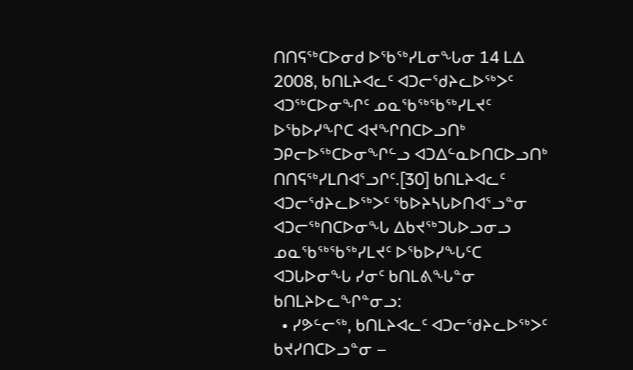ᑎᑎᕋᖅᑕᐅᓂᑯ ᐅᖃᖅᓯᒪᓂᖓᓂ 14 ᒪᐃ 2008, ᑲᑎᒪᔨᐊᓚᑦ ᐊᑐᓕᖁᔨᓚᐅᖅᐳᑦ ᐊᑐᖅᑕᐅᓂᖏᑦ ᓄᓇᖃᖅᖃᖅᓯᒪᔪᑦ ᐅᖃᐅᓯᖏᑕ ᐊᔪᖏᑎᑕᐅᓗᑎᒃ ᑐᑭᓕᐅᖅᑕᐅᓂᖏᓪᓗ ᐊᑐᐃᓪᓇᐅᑎᑕᐅᓗᑎᒃ ᑎᑎᕋᖅᓯᒪᑎᐊᕐᓗᒋᑦ.[30] ᑲᑎᒪᔨᐊᓚᑦ ᐊᑐᓕᖁᔨᓚᐅᖅᐳᑦ ᖃᐅᔨᓴᒐᐅᑎᐊᕐᓗᓐᓂ ᐊᑐᓕᖅᑎᑕᐅᓂᖓ ᐃᑲᔪᖅᑐᒐᐅᓗᓂᓗ ᓄᓇᖃᖅᖃᖅᓯᒪᔪᑦ ᐅᖃᐅᓯᖓᑦᑕ ᐊᑐᒐᐅᓂᖓ ᓯᓂᑦ ᑲᑎᒪᕕᖓᓐᓂ ᑲᑎᒪᔨᐅᓚᖏᓐᓂᓗ:
  • ᓯᕗᓪᓕᖅ, ᑲᑎᒪᔨᐊᓚᑦ ᐊᑐᓕᖁᔨᓚᐅᖅᐳᑦ ᑲᔪᓯᑎᑕᐅᓗᓐᓂ –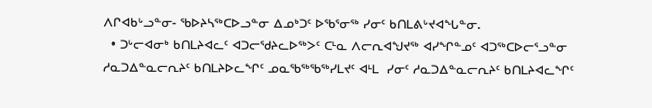ᐱᒋᐊᑲᒡᓗᓐᓂ- ᖃᐅᔨᓴᖅᑕᐅᓗᓐᓂ ᐃᓄᒃᑐᑦ ᐅᖃᕐᓂᖅ ᓯᓂᑦ ᑲᑎᒪᕕᒡᔪᐊᖓᓐᓂ.
  • ᑐᒡᓕᐊᓂᒃ ᑲᑎᒪᔨᐊᓚᑦ ᐊᑐᓕᖁᔨᓚᐅᖅᐳᑦ ᑕᒻᓇ ᐱᓕᕆᐊᖑᔪᖅ ᐊᓯᖏᓐᓄᑦ ᐊᑐᖅᑕᐅᓕᕐᓗᓐᓂ ᓱᓇᑐᐃᓐᓇᓕᕆᔨᑦ ᑲᑎᒪᔨᐅᓚᖏᑦ ᓄᓇᖃᖅᖃᖅᓯᒪᔪᑦ ᐊᒻᒪ  ᓯᓂᑦ ᓱᓇᑐᐃᓐᓇᓕᕆᔨᑦ ᑲᑎᒪᔨᐊᓚᖏᑦ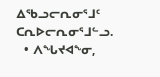ᐃᖃᓗᓕᕆᓂᕐᒧᑦ ᑕᕆᐅᓕᕆᓂᕐᒧᓪᓗ.
  • ᐱᖓᔪᐊᖕᓂ,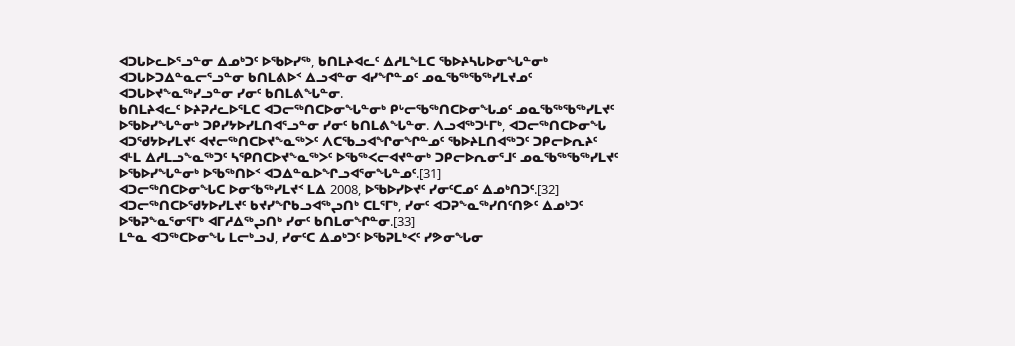ᐊᑐᒐᐅᓚᐅᕐᓗᓐᓂ ᐃᓄᒃᑐᑦ ᐅᖃᐅᓯᖅ, ᑲᑎᒪᔨᐊᓚᑦ ᐃᓱᒪᖕᒪᑕ ᖃᐅᔨᓴᒐᐅᓂᖓᓐᓂᒃ ᐊᑐᒐᐅᑐᐃᓐᓇᓕᕐᓗᓐᓂ ᑲᑎᒪᕕᐅᑉ ᐃᓗᐊᓐᓂ ᐊᓯᖏᓐᓄᑦ ᓄᓇᖃᖅᖃᖅᓯᒪᔪᓄᑦ ᐊᑐᒐᐅᔪᖕᓇᖅᓯᓗᓐᓂ ᓯᓂᑦ ᑲᑎᒪᕕᖓᓐᓂ.
ᑲᑎᒪᔨᐊᓚᑦ ᐅᔨᕈᓱᓚᐅᕐᒪᑕ ᐊᑐᓕᖅᑎᑕᐅᓂᖓᓐᓂᒃ ᑭᒡᓕᖃᖅᑎᑕᐅᓂᖓᓄᑦ ᓄᓇᖃᖅᖃᖅᓯᒪᔪᑦ ᐅᖃᐅᓯᖓᓐᓂᒃ ᑐᑭᓯᔭᐅᓯᒪᑎᐊᕐᓗᓐᓂ ᓯᓂᑦ ᑲᑎᒪᕕᖓᓐᓂ. ᐱᓗᐊᖅᑐᒻᒥᒃ, ᐊᑐᓕᖅᑎᑕᐅᓂᖓ ᐊᑐᖁᔭᐅᓯᒪᔪᑦ ᐊᔪᓕᖅᑎᑕᐅᔪᖕᓇᖅᐳᑦ ᐱᑕᖃᓗᐊᖏᓂᖏᓐᓄᑦ ᖃᐅᔨᒪᑎᐊᖅᑐᑦ ᑐᑭᓕᐅᕆᔨᑦ ᐊᒻᒪ ᐃᓱᒪᓗᖕᓇᖅᑐᑦ ᓴᕿᑎᑕᐅᔪᖕᓇᖅᐳᑦ ᐅᖃᖅᐸᓕᐊᔪᓐᓂᒃ ᑐᑭᓕᐅᕆᓂᕐᒧᑦ ᓄᓇᖃᖅᖃᖅᓯᒪᔪᑦ ᐅᖃᐅᓯᖓᓐᓂᒃ ᐅᖃᖅᑎᐅᑉ ᐊᑐᐃᓐᓇᐅᖏᓗᐊᕐᓂᖓᓐᓄᑦ.[31]
ᐊᑐᓕᖅᑎᑕᐅᓂᖓᑕ ᐅᓂᑉᑲᖅᓯᒪᔪᑉ ᒪᐃ 2008, ᐅᖃᐅᓯᐅᔪᑦ ᓯᓂᑦᑕᓄᑦ ᐃᓄᒃᑎᑐᑦ.[32] ᐊᑐᓕᖅᑎᑕᐅᖁᔭᐅᓯᒪᔪᑦ ᑲᔪᓯᖏᑲᓗᐊᖅᖢᑎᒃ ᑕᒪᕐᒥᒃ, ᓯᓂᑦ ᐊᑐᕈᖕᓇᖅᓯᑎᑦᑎᕗᑦ ᐃᓄᒃᑐᑦ ᐅᖃᕈᖕᓇᕐᓂᕐᒥᒃ ᐊᒥᓱᐃᖅᖢᑎᒃ ᓯᓂᑦ ᑲᑎᒪᓂᖏᓐᓂ.[33]
ᒪᓐᓇ ᐊᑐᖅᑕᐅᓂᖓ ᒪᓕᒃᓗᒍ, ᓯᓂᑦᑕ ᐃᓄᒃᑐᑦ ᐅᖃᕈᒪᒃᐸᑦ ᓯᕗᓂᖓᓂ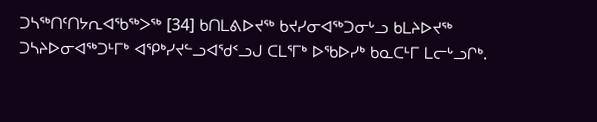ᑐᓴᖅᑎᑦᑎᔭᕆᐊᖃᖅᐳᖅ [34] ᑲᑎᒪᕕᐅᔪᖅ ᑲᔪᓯᓂᐊᖅᑐᓂᒡᓗ ᑲᒪᔨᐅᔪᖅ ᑐᓴᔨᐅᓂᐊᖅᑐᒻᒥᒃ ᐊᕿᒃᓯᔪᓪᓗᐊᖁᑉᓗᒍ ᑕᒪᕐᒥᒃ ᐅᖃᐅᓯᒃ ᑲᓇᑕᒻᒥ ᒪᓕᒡᓗᒋᒃ.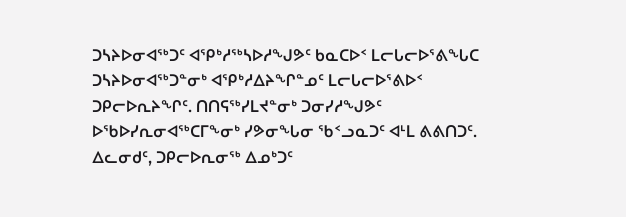ᑐᓴᔨᐅᓂᐊᖅᑐᑦ ᐊᕿᒃᓱᖅᓴᐅᓱᖑᕗᑦ ᑲᓇᑕᐅᑉ ᒪᓕᒐᓕᐅᕐᕕᖓᑕ ᑐᓴᔨᐅᓂᐊᖅᑐᓐᓂᒃ ᐊᕿᒃᓱᐃᔨᖏᓐᓄᑦ ᒪᓕᒐᓕᐅᕐᕕᐅᑉ ᑐᑭᓕᐅᕆᔨᖏᑦ. ᑎᑎᕋᖅᓯᒪᔪᓐᓂᒃ ᑐᓂᓯᓱᖑᕗᑦ ᐅᖃᐅᓯᕆᓂᐊᖅᑕᒥᖕᓂᒃ ᓯᕗᓂᖓᓂ ᖃᑉᓗᓇᑐᑦ ᐊᒻᒪ ᕕᕕᑎᑐᑦ. ᐃᓚᓂᑯᑦ, ᑐᑭᓕᐅᕆᓂᖅ ᐃᓄᒃᑐᑦ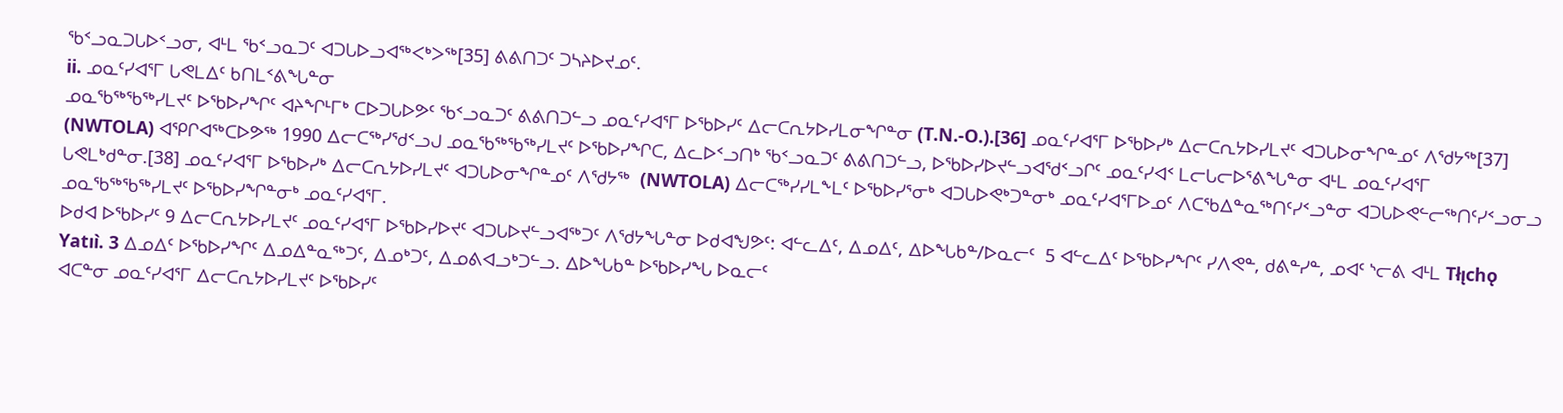ᖃᑉᓗᓇᑐᒐᐅᑉᓗᓂ, ᐊᒻᒪ ᖃᑉᓗᓇᑐᑦ ᐊᑐᒐᐅᓗᐊᖅᐸᒃᐳᖅ[35] ᕕᕕᑎᑐᑦ ᑐᓴᔨᐅᔪᓄᑦ.
ii. ᓄᓇᑦᓯᐊᕐᒥ ᒐᕙᒪᐃᑦ ᑲᑎᒪᑉᕕᖓᓐᓂ
ᓄᓇᖃᖅᖃᖅᓯᒪᔪᑦ ᐅᖃᐅᓯᖏᑦ ᐊᔨᖏᒻᒥᒃ ᑕᐅᑐᒐᐅᕗᑦ ᖃᑉᓗᓇᑐᑦ ᕕᕕᑎᑐᓪᓗ ᓄᓇᑦᓯᐊᕐᒥ ᐅᖃᐅᓯᑦ ᐃᓕᑕᕆᔭᐅᓯᒪᓂᖏᓐᓂ (T.N.‑O.).[36] ᓄᓇᑦᓯᐊᕐᒥ ᐅᖃᐅᓯᒃ ᐃᓕᑕᕆᔭᐅᓯᒪᔪᑦ ᐊᑐᒐᐅᓂᖏᓐᓄᑦ ᐱᖁᔭᖅ[37] (NWTOLA) ᐊᕿᒋᐊᖅᑕᐅᕗᖅ 1990 ᐃᓕᑕᖅᓯᖁᑉᓗᒍ ᓄᓇᖃᖅᖃᖅᓯᒪᔪᑦ ᐅᖃᐅᓯᖏᑕ, ᐃᓚᐅᑉᓗᑎᒃ ᖃᑉᓗᓇᑐᑦ ᕕᕕᑎᑐᓪᓗ, ᐅᖃᐅᓯᐅᔪᓪᓗᐊᖁᑉᓗᒋᑦ ᓄᓇᑦᓯᐊᑉ ᒪᓕᒐᓕᐅᕐᕕᖓᓐᓂ ᐊᒻᒪ ᓄᓇᑦᓯᐊᕐᒥ ᒐᕙᒪᒃᑯᓐᓂ.[38] ᓄᓇᑦᓯᐊᕐᒥ ᐅᖃᐅᓯᒃ ᐃᓕᑕᕆᔭᐅᓯᒪᔪᑦ ᐊᑐᒐᐅᓂᖏᓐᓄᑦ ᐱᖁᔭᖅ  (NWTOLA) ᐃᓕᑕᖅᓯᓯᒪᖕᒪᑦ ᐅᖃᐅᓯᕐᓂᒃ ᐊᑐᒐᐅᕙᒃᑐᓐᓂᒃ ᓄᓇᑦᓯᐊᕐᒥᐅᓄᑦ ᐱᑕᖃᐃᓐᓇᖅᑎᑦᓯᑉᓗᓐᓂ ᐊᑐᒐᐅᕙᓪᓕᖅᑎᑦᓯᑉᓗᓂᓗ ᓄᓇᖃᖅᖃᖅᓯᒪᔪᑦ ᐅᖃᐅᓯᖏᓐᓂᒃ ᓄᓇᑦᓯᐊᕐᒥ.
ᐅᑯᐊ ᐅᖃᐅᓯᑦ 9 ᐃᓕᑕᕆᔭᐅᓯᒪᔪᑦ ᓄᓇᑦᓯᐊᕐᒥ ᐅᖃᐅᓯᐅᔪᑦ ᐊᑐᒐᐅᔪᓪᓗᐊᖅᑐᑦ ᐱᖁᔭᖓᓐᓂ ᐅᑯᐊᖑᕗᑦ: ᐊᓪᓚᐃᑦ, ᐃᓄᐃᑦ, ᐃᐅᖓᑲᓐ/ᐅᓇᓕᑦ  5 ᐊᓪᓚᐃᑦ ᐅᖃᐅᓯᖏᑦ ᓯᐱᕙᓐ, ᑯᕕᓐᓯᓐ, ᓄᐊᑦ ᔅᓕᕕ ᐊᒻᒪ Tłı̨chǫ Yatıı̀. 3 ᐃᓄᐃᑦ ᐅᖃᐅᓯᖏᑦ ᐃᓄᐃᓐᓇᖅᑐᑦ, ᐃᓄᒃᑐᑦ, ᐃᓄᕕᐊᓗᒃᑐᓪᓗ. ᐃᐅᖓᑲᓐ ᐅᖃᐅᓯᖓ ᐅᓇᓕᑦ
ᐊᑕᓐᓂ ᓄᓇᑦᓯᐊᕐᒥ ᐃᓕᑕᕆᔭᐅᓯᒪᔪᑦ ᐅᖃᐅᓯᑦ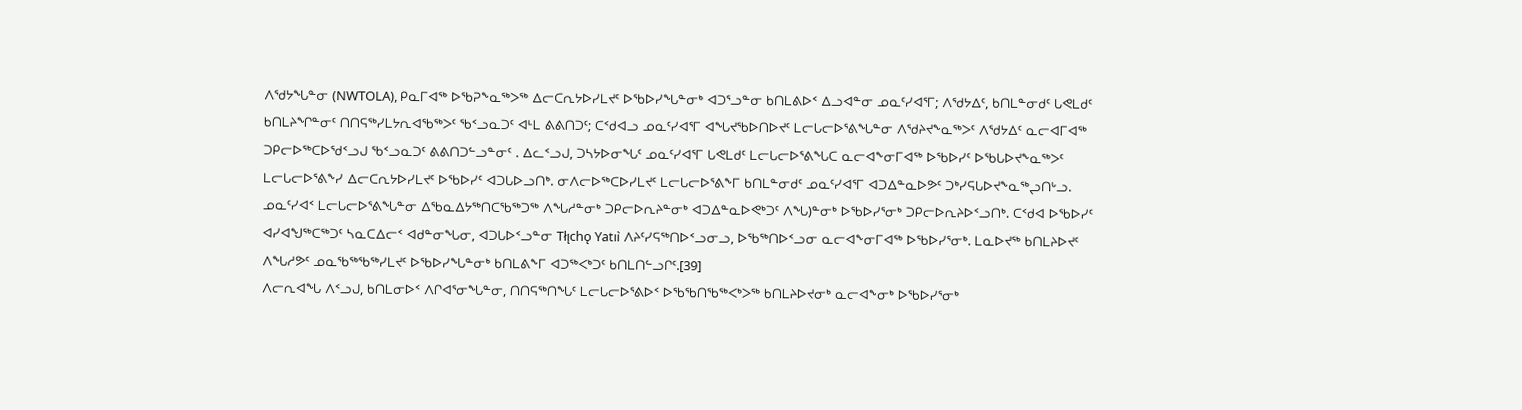ᐱᖁᔭᖓᓐᓂ (NWTOLA), ᑭᓇᒥᐊᖅ ᐅᖃᕈᖕᓇᖅᐳᖅ ᐃᓕᑕᕆᔭᐅᓯᒪᔪᑦ ᐅᖃᐅᓯᖓᓐᓂᒃ ᐊᑐᕐᓗᓐᓂ ᑲᑎᒪᕕᐅᑉ ᐃᓗᐊᓐᓂ ᓄᓇᑦᓯᐊᕐᒥ; ᐱᖁᔭᐃᑦ, ᑲᑎᒪᓐᓂᑯᑦ ᒐᕙᒪᑯᑦ ᑲᑎᒪᔨᖏᓐᓂᑦ ᑎᑎᕋᖅᓯᒪᔭᕆᐊᖃᖅᐳᑦ ᖃᑉᓗᓇᑐᑦ ᐊᒻᒪ ᕕᕕᑎᑐᑦ; ᑕᑉᑯᐊᓗ ᓄᓇᑦᓯᐊᕐᒥ ᐊᖓᔪᖃᐅᑎᐅᔪᑦ ᒪᓕᒐᓕᐅᕐᕕᖓᓐᓂ ᐱᖁᔨᔪᖕᓇᖅᐳᑦ ᐱᖁᔭᐃᑦ ᓇᓕᐊᒥᐊᖅ ᑐᑭᓕᐅᖅᑕᐅᖁᑉᓗᒍ ᖃᑉᓗᓇᑐᑦ ᕕᕕᑎᑐᓪᓗᓐᓂᑦ . ᐃᓚᑉᓗᒍ, ᑐᓴᔭᐅᓂᖓᑦ ᓄᓇᑦᓯᐊᕐᒥ ᒐᕙᒪᑯᑦ ᒪᓕᒐᓕᐅᕐᕕᖓᑕ ᓇᓕᐊᖕᓂᒥᐊᖅ ᐅᖃᐅᓯᑦ ᐅᖃᒐᐅᔪᖕᓇᖅᐳᑦ ᒪᓕᒐᓕᐅᕐᕕᖕᓯ ᐃᓕᑕᕆᔭᐅᓯᒪᔪᑦ ᐅᖃᐅᓯᑦ ᐊᑐᒐᐅᓗᑎᒃ. ᓂᐱᓕᐅᖅᑕᐅᓯᒪᔪᑦ ᒪᓕᒐᓕᐅᕐᕕᖕᒥ ᑲᑎᒪᓐᓂᑯᑦ ᓄᓇᑦᓯᐊᕐᒥ ᐊᑐᐃᓐᓇᐅᕗᑦ ᑐᒃᓯᕋᒐᐅᔪᖕᓇᖅᖢᑎᒡᓗ.
ᓄᓇᑦᓯᐊᑉ ᒪᓕᒐᓕᐅᕐᕕᖓᓐᓂ ᐃᖃᓇᐃᔭᖅᑎᑕᖃᖅᑐᖅ ᐱᖓᓱᓐᓂᒃ ᑐᑭᓕᐅᕆᔨᓐᓂᒃ ᐊᑐᐃᓐᓇᐅᕙᒃᑐᑦ ᐱᖓ)ᓐᓂᒃ ᐅᖃᐅᓯᕐᓂᒃ ᑐᑭᓕᐅᕆᔨᐅᑉᓗᑎᒃ. ᑕᑉᑯᐊ ᐅᖃᐅᓯᑦ ᐊᓯᐊᖑᖅᑕᖅᑐᑦ ᓴᓇᑕᐃᓕᑉ ᐊᑯᓐᓂᖓᓂ, ᐊᑐᒐᐅᑉᓗᓐᓂ Tłı̨chǫ Yatıı̀ ᐱᔨᑦᓯᕋᖅᑎᐅᑉᓗᓂᓗ, ᐅᖃᖅᑎᐅᑉᓗᓂ ᓇᓕᐊᖕᓂᒥᐊᖅ ᐅᖃᐅᓯᕐᓂᒃ. ᒪᓇᐅᔪᖅ ᑲᑎᒪᔨᐅᔪᑦ ᐱᖓᓱᕗᑦ ᓄᓇᖃᖅᖃᖅᓯᒪᔪᑦ ᐅᖃᐅᓯᖓᓐᓂᒃ ᑲᑎᒪᕕᖕᒥ ᐊᑐᖅᐸᒃᑐᑦ ᑲᑎᒪᑎᓪᓗᒋᑦ.[39]
ᐱᓕᕆᐊᖓ ᐱᑉᓗᒍ, ᑲᑎᒪᓂᐅᑉ ᐱᒋᐊᕐᓂᖓᓐᓂ, ᑎᑎᕋᖅᑎᖓᑦ ᒪᓕᒐᓕᐅᕐᕕᐅᑉ ᐅᖃᖃᑎᖃᖅᐸᒃᐳᖅ ᑲᑎᒪᔨᐅᔪᓂᒃ ᓇᓕᐊᖕᓂᒃ ᐅᖃᐅᓯᕐᓂᒃ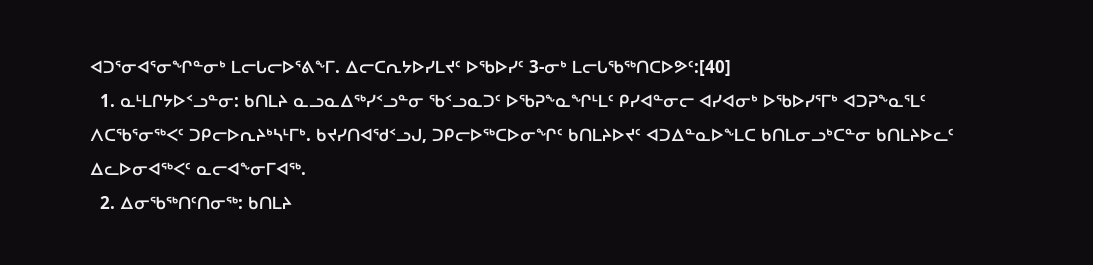ᐊᑐᕐᓂᐊᕐᓂᖏᓐᓂᒃ ᒪᓕᒐᓕᐅᕐᕕᖕᒥ. ᐃᓕᑕᕆᔭᐅᓯᒪᔪᑦ ᐅᖃᐅᓯᑦ 3-ᓂᒃ ᒪᓕᒐᖃᖅᑎᑕᐅᕗᑦ:[40]
  1. ᓇᒻᒪᒋᔭᐅᑉᓗᓐᓂ: ᑲᑎᒪᔨ ᓇᓗᓇᐃᖅᓯᑉᓗᓐᓂ ᖃᑉᓗᓇᑐᑦ ᐅᖃᕈᖕᓇᖏᒻᒪᑦ ᑭᓯᐊᓐᓂᓕ ᐊᓯᐊᓂᒃ ᐅᖃᐅᓯᕐᒥᒃ ᐊᑐᕈᖕᓇᕐᒪᑦ ᐱᑕᖃᕐᓂᖅᐸᑦ ᑐᑭᓕᐅᕆᔨᒃᓴᒻᒥᒃ. ᑲᔪᓯᑎᐊᖁᑉᓗᒍ, ᑐᑭᓕᐅᖅᑕᐅᓂᖏᑦ ᑲᑎᒪᔨᐅᔪᑦ ᐊᑐᐃᓐᓇᐅᖕᒪᑕ ᑲᑎᒪᓂᓗᒃᑕᓐᓂ ᑲᑎᒪᔨᐅᓚᑦ ᐃᓚᐅᓂᐊᖅᐸᑦ ᓇᓕᐊᖕᓂᒥᐊᖅ.
  2. ᐃᓂᖃᖅᑎᑦᑎᓂᖅ: ᑲᑎᒪᔨ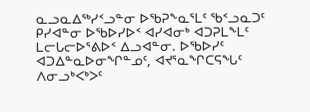ᓇᓗᓇᐃᖅᓯᑉᓗᓐᓂ ᐅᖃᕈᖕᓇᕐᒪᑦ ᖃᑉᓗᓇᑐᑦ ᑭᓯᐊᓐᓂ ᐅᖃᐅᓯᐅᑉ ᐊᓯᐊᓂᒃ ᐊᑐᕈᒪᖕᒪᑦ ᒪᓕᒐᓕᐅᕐᕕᐅᑉ ᐃᓗᐊᓐᓂ. ᐅᖃᐅᓯᑦ ᐊᑐᐃᓐᓇᐅᓂᖏᓐᓄᑦ, ᐊᔪᕐᓇᖏᑕᕋᖓᑦ ᐱᓂᓗᒃᐸᒃᐳᑦ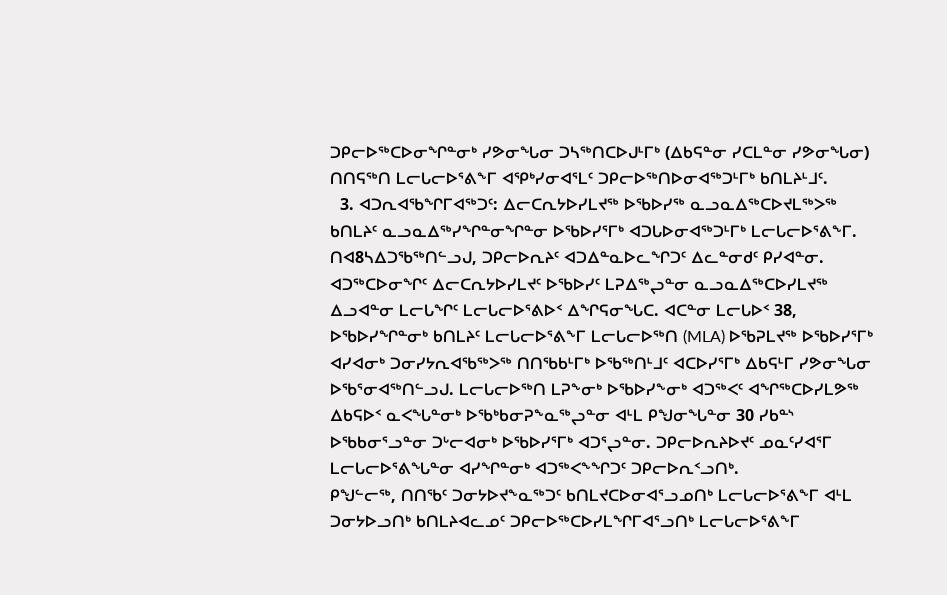ᑐᑭᓕᐅᖅᑕᐅᓂᖏᓐᓂᒃ ᓯᕗᓂᖓᓂ ᑐᓴᖅᑎᑕᐅᒍᒻᒥᒃ (ᐃᑲᕋᓐᓂ ᓯᑕᒪᓐᓂ ᓯᕗᓂᖓᓂ) ᑎᑎᕋᖅᑎ ᒪᓕᒐᓕᐅᕐᕕᖕᒥ ᐊᕿᒃᓯᓂᐊᕐᒪᑦ ᑐᑭᓕᐅᖅᑎᐅᓂᐊᖅᑐᒻᒥᒃ ᑲᑎᒪᔨᒻᒧᑦ.
  3. ᐊᑐᕆᐊᖃᖏᒥᐊᖅᑐᑦ: ᐃᓕᑕᕆᔭᐅᓯᒪᔪᖅ ᐅᖃᐅᓯᖅ ᓇᓗᓇᐃᖅᑕᐅᔪᒪᖅᐳᖅ ᑲᑎᒪᔨᑦ ᓇᓗᓇᐃᖅᓯᖏᓐᓂᖏᓐᓂ ᐅᖃᐅᓯᕐᒥᒃ ᐊᑐᒐᐅᓂᐊᖅᑐᒻᒥᒃ ᒪᓕᒐᓕᐅᕐᕕᖕᒥ. ᑎᐊ8ᓴᐃᑐᖃᖅᑎᓪᓗᒍ, ᑐᑭᓕᐅᕆᔨᑦ ᐊᑐᐃᓐᓇᐅᓚᖏᑐᑦ ᐃᓚᓐᓂᑯᑦ ᑭᓯᐊᓐᓂ.
ᐊᑐᖅᑕᐅᓂᖏᑦ ᐃᓕᑕᕆᔭᐅᓯᒪᔪᑦ ᐅᖃᐅᓯᑦ ᒪᕈᐃᖅᖢᓐᓂ ᓇᓗᓇᐃᖅᑕᐅᓯᒪᔪᖅ ᐃᓗᐊᓐᓂ ᒪᓕᒐᖏᑦ ᒪᓕᒐᓕᐅᕐᕕᐅᑉ ᐃᖏᕋᓂᖓᑕ. ᐊᑕᓐᓂ ᒪᓕᒐᐅᑉ 38, ᐅᖃᐅᓯᖏᓐᓂᒃ ᑲᑎᒪᔨᑦ ᒪᓕᒐᓕᐅᕐᕕᖕᒥ ᒪᓕᒐᓕᐅᖅᑎ (MLA) ᐅᖃᕈᒪᔪᖅ ᐅᖃᐅᓯᕐᒥᒃ ᐊᓯᐊᓂᒃ ᑐᓂᓯᔭᕆᐊᖃᖅᐳᖅ ᑎᑎᖃᑲᒻᒥᒃ ᐅᖃᖅᑎᒻᒧᑦ ᐊᑕᐅᓯᕐᒥᒃ ᐃᑲᕋᒻᒥ ᓯᕗᓂᖓᓂ ᐅᖃᕐᓂᐊᖅᑎᓪᓗᒍ. ᒪᓕᒐᓕᐅᖅᑎ ᒪᕈᖕᓂᒃ ᐅᖃᐅᓯᖕᓂᒃ ᐊᑐᖅᐸᑦ ᐊᖏᖅᑕᐅᓯᒪᕗᖅ ᐃᑲᕋᐅᑉ ᓇᐸᖓᓐᓂᒃ ᐅᖃᒃᑲᓂᕈᖕᓇᖅᖢᓐᓂ ᐊᒻᒪ ᑭᖑᓂᖓᓐᓂ 30 ᓯᑲᓐᔅ ᐅᖃᑲᓂᕐᓗᓐᓂ ᑐᒡᓕᐊᓂᒃ ᐅᖃᐅᓯᕐᒥᒃ ᐊᑐᕐᖢᓐᓂ. ᑐᑭᓕᐅᕆᔨᐅᔪᑦ ᓄᓇᑦᓯᐊᕐᒥ ᒪᓕᒐᓕᐅᕐᕕᖓᓐᓂ ᐊᓯᖏᓐᓂᒃ ᐊᑐᖅᐸᖕᖏᑐᑦ ᑐᑭᓕᐅᕆᑉᓗᑎᒃ.
ᑭᖑᓪᓕᖅ, ᑎᑎᖃᑦ ᑐᓂᔭᐅᔪᖕᓇᖅᑐᑦ ᑲᑎᒪᔪᑕᐅᓂᐊᕐᓗᓄᑎᒃ ᒪᓕᒐᓕᐅᕐᕕᖕᒥ ᐊᒻᒪ ᑐᓂᔭᐅᓗᑎᒃ ᑲᑎᒪᔨᐊᓚᓄᑦ ᑐᑭᓕᐅᖅᑕᐅᓯᒪᖏᒥᐊᕐᓗᑎᒃ ᒪᓕᒐᓕᐅᕐᕕᖕᒥ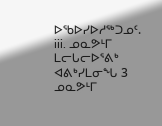ᐅᖃᐅᓯᐅᓱᖅᑐᓄᑦ.
iii. ᓄᓇᕗᒻᒥ ᒪᓕᒐᓕᐅᕐᕕᒃ
ᐊᕕᒃᓯᒪᓂᖓ 3 ᓄᓇᕗᒻᒥ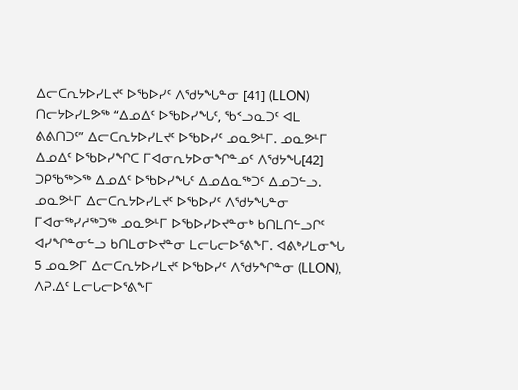ᐃᓕᑕᕆᔭᐅᓯᒪᔪᑦ ᐅᖃᐅᓯᑦ ᐱᖁᔭᖓᓐᓂ [41] (LLON) ᑎᓕᔭᐅᓯᒪᕗᖅ “ᐃᓄᐃᑦ ᐅᖃᐅᓯᖓᑦ, ᖃᑉᓗᓇᑐᑦ ᐊᒪ ᕕᕕᑎᑐᑦ” ᐃᓕᑕᕆᔭᐅᓯᒪᔪᑦ ᐅᖃᐅᓯᑦ ᓄᓇᕗᒻᒥ. ᓄᓇᕗᒻᒥ ᐃᓄᐃᑦ ᐅᖃᐅᓯᖏᑕ ᒥᐊᓂᕆᔭᐅᓂᖏᓐᓄᑦ ᐱᖁᔭᖓ[42] ᑐᑭᖃᖅᐳᖅ ᐃᓄᐃᑦ ᐅᖃᐅᓯᖓᑦ ᐃᓄᐃᓇᖅᑐᑦ ᐃᓄᑐᓪᓗ. ᓄᓇᕗᒻᒥ ᐃᓕᑕᕆᔭᐅᓯᒪᔪᑦ ᐅᖃᐅᓯᑦ ᐱᖁᔭᖓᓐᓂ ᒥᐊᓂᖅᓯᓱᖅᑐᖅ ᓄᓇᕗᒻᒥ ᐅᖃᐅᓯᐅᔪᓐᓂᒃ ᑲᑎᒪᑎᓪᓗᒋᑦ ᐊᓯᖏᓐᓂᓪᓗ ᑲᑎᒪᓂᐅᔪᓐᓂ ᒪᓕᒐᓕᐅᕐᕕᖕᒥ. ᐊᕕᒃᓯᒪᓂᖓ 5 ᓄᓇᕗᒥ ᐃᓕᑕᕆᔭᐅᓯᒪᔪᑦ ᐅᖃᐅᓯᑦ ᐱᖁᔭᖏᓐᓂ (LLON), ᐱᕈ.ᐃᑦ ᒪᓕᒐᓕᐅᕐᕕᖕᒥ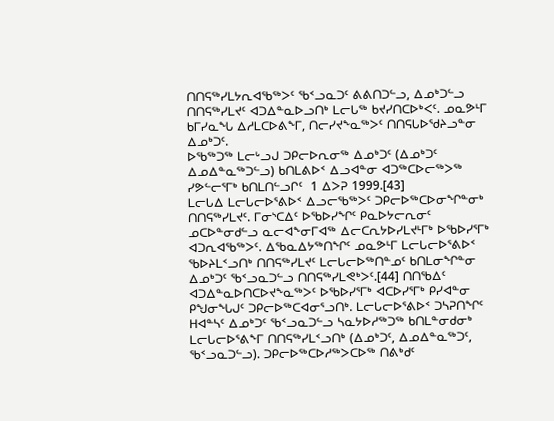ᑎᑎᕋᖅᓯᒪᔭᕆᐊᖃᖅᐳᑦ ᖃᑉᓗᓇᑐᑦ ᕕᕕᑎᑐᓪᓗ, ᐃᓄᒃᑐᓪᓗ ᑎᑎᕋᖅᓯᒪᔪᑦ ᐊᑐᐃᓐᓇᐅᓗᑎᒃ ᒪᓕᒐᖅ ᑲᔪᓯᑎᑕᐅᒃᐸᑦ. ᓄᓇᕗᒻᒥ ᑲᒥᓯᓇᖓ ᐃᓱᒪᑕᐅᕕᖕᒥ, ᑎᓕᓯᔪᖕᓇᖅᐳᑦ ᑎᑎᕋᒐᐅᖁᔨᓗᓐᓂ ᐃᓄᒃᑐᑦ.
ᐅᖃᖅᑐᖅ ᒪᓕᒡᓗᒍ ᑐᑭᓕᐅᕆᓂᖅ ᐃᓄᒃᑐᑦ (ᐃᓄᒃᑐᑦ ᐃᓄᐃᓐᓇᖅᑐᓪᓗ) ᑲᑎᒪᕕᐅᑉ ᐃᓗᐊᓐᓂ ᐊᑐᖅᑕᐅᓕᖅᐳᖅ ᓯᕗᓪᓕᕐᒥᒃ ᑲᑎᒪᑎᓪᓗᒋᑦ  1 ᐃᐳᕈ 1999.[43]
ᒪᓕᒐᐃ ᒪᓕᒐᓕᐅᕐᕕᐅᑉ ᐃᓗᓕᖃᖅᐳᑦ ᑐᑭᓕᐅᖅᑕᐅᓂᖏᓐᓂᒃ ᑎᑎᕋᖅᓯᒪᔪᑦ. ᒥᓂᔅᑕᐃᑦ ᐅᖃᐅᓯᖏᑦ ᑭᓇᐅᔭᓕᕆᓂᑦ ᓄᑕᐅᓐᓂᑯᓪᓗ ᓇᓕᐊᖕᓂᒥᐊᖅ ᐃᓕᑕᕆᔭᐅᓯᒪᔪᒻᒥᒃ ᐅᖃᐅᓯᕐᒥᒃ ᐊᑐᕆᐊᖃᖅᐳᑦ. ᐃᖃᓇᐃᔭᖅᑎᖏᑦ ᓄᓇᕗᒻᒥ ᒪᓕᒐᓕᐅᕐᕕᐅᑉ ᖃᐅᔨᒪᑉᓗᑎᒃ ᑎᑎᕋᖅᓯᒪᔪᑦ ᒪᓕᒐᓕᐅᖅᑎᓐᓄᑦ ᑲᑎᒪᓂᖏᓐᓂ ᐃᓄᒃᑐᑦ ᖃᑉᓗᓇᑐᓪᓗ ᑎᑎᕋᖅᓯᒪᕙᒃᐳᑦ.[44] ᑎᑎᖃᐃᑦ ᐊᑐᐃᓐᓇᐅᑎᑕᐅᔪᖕᓇᖅᐳᑦ ᐅᖃᐅᓯᕐᒥᒃ ᐊᑕᐅᓯᕐᒥᒃ ᑭᓯᐊᓐᓂ ᑭᖑᓂᖓᒍᑦ ᑐᑭᓕᐅᖅᑕᐊᓂᕐᓗᑎᒃ. ᒪᓕᒐᓕᐅᕐᕕᐅᑉ ᑐᓴᕈᑎᖏᑦ ᕼᐊᓐᓴᑦ ᐃᓄᒃᑐᑦ ᖃᑉᓗᓇᑐᓪᓗ ᓴᓇᔭᐅᓱᖅᑐᖅ ᑲᑎᒪᓐᓂᑯᓂᒃ ᒪᓕᒐᓕᐅᕐᕕᖕᒥ ᑎᑎᕋᖅᓯᒪᑉᓗᑎᒃ (ᐃᓄᒃᑐᑦ, ᐃᓄᐃᓐᓇᖅᑐᑦ, ᖃᑉᓗᓇᑐᓪᓗ). ᑐᑭᓕᐅᖅᑕᐅᓱᖅᐳᑕᐅᖅ ᑎᕕᒃᑯᑦ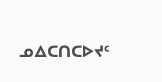ᓄᐃᑕᑎᑕᐅᔪᑦ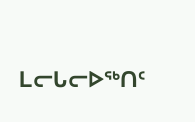ᒪᓕᒐᓕᐅᖅᑎᑦ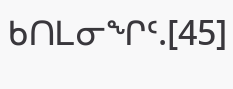ᑲᑎᒪᓂᖏᑦ.[45]